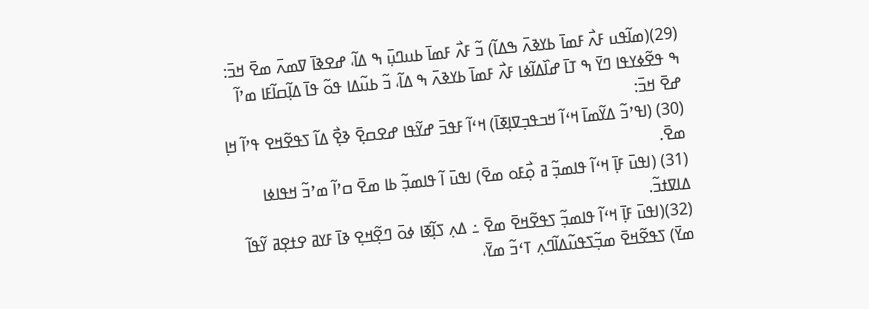(29)(ߘߊ߬ߟߎ ߓߍ߯ ߓߘߊ߫ ߕߌߢߍ߫ ߒߡߊ߬) ߏ߬ ߓߍ߯ ߓߘߊ߫ ߕߎߣߎ߲߫ ߒ ߡߊ߬، ߝߐߢߊ߫ ߜߘߍ߫ ߘߐ߫ ߞߏ߫: ߒ ߟߐ߬ߦߌߟߊ ߣߌ߫ ߒ ߠߊ߫ ߝߊ߰ߡߊ߬ߦߊ ߓߍ߯ ߓߘߊ߫ ߕߌߢߍ߫ ߒ ߡߊ߬، ߏ߬ ߕߎ߬ߡߊ ߟߋ߬ ߟߊ߫ ߡߊ߲߬ߛߊ߬ߓߊ ߘߴߊ߬ ߝߐ߫ ߞߏ߫:
(30) (ߊߟߴߏ߬ ߡߌ߬ߘߊ߫ ߞߵߊ߬ ߞߏߟߏ߲ߜߊ߲ߧߊ߫) ߞߵߊ߬ ߓߟߏ߫ ߝߌ߬ߟߊ ߝߐߛߐ߲߫ ߢߐ߲߯ ߡߊ߬ ߖߟߐ߬ߞߐ ߟߴߊ߬ ߞߊ߲ ߘߐ߫.
(31) (ߊߟߎ߫ ߓߊ߲߫ ߞߵߊ߬ ߟߊߘߏ߲߬ ߥ ߋ߲߯ߓߋ ߘߐ߫) ߊߟߎ߫ ߊ߬ ߟߊߘߏ߲߬ ߕߊ ߘߐ߫ ߛߴߊ߬ ߘߴߏ߬ ߞߟߊߦߊ ߡߊߜߙߏ߬.
(32)(ߊߟߎ߫ ߓߊ߲߫ ߞߵߊ߬ ߟߊߘߏ߲߬ ߖߟߐ߬ߞߐ߫ ߘߐ߫ ߸ ߡߍ߲ ߖߊ߲߬ߧߊ ߦߋ߫ ߣߐ߲߬ߞߐ߲ ߢߊ߫ ߓߌߥ ߐߙߐ߲ߥ ߌ߬ߟߊ߬ ߘߌ߫) ߖߟߐ߬ߞߐ߫ ߘߏ߲߬ߖߟߎ߬ߡߊ߬ߣߍ߲ ߠߵߏ߬ ߘߌ߫،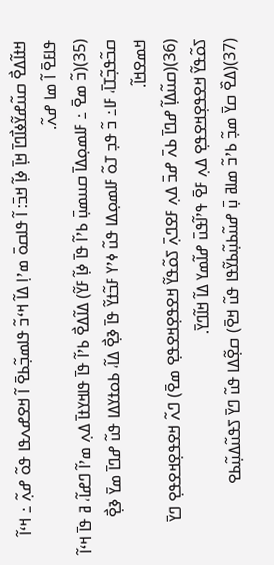ߞߙߊ߬ߡߐ߯ ߛߎ߬ߝߌ߬ߦߊ߯ߣߊ߫ ߞߊ߲߫ ߦߊ߲߬ ߞߏ߫: ߊ߬ ߟߊߛߋ߫ ߘߴߊ߲ ߡߊ߬ ߞߵߏ߬ ߟߊߘߏ߲߬ߕߐ߫ ߊ߬ ߞߐߝߍߟߊ ߟߋ߬ ߝߍ߲߬ ߸ ߞߵߊ߬ ߟߊߓߐ߫ ߊ߬ ߘߊ ߝߍ߬.
(35)(ߏ߬ ߘߐ߫ ߸ ߓߊߘߋ߲ߡߊ߫ ߛߎߘߎ߲߫ ߕߴߊ߬ ߟߊ߫ ߦߊ߲߬ ߓߌ߬) ߡߊ߬ߡߐ߯ ߕߴߊ߬ ߟߊ߫ ߟߊߞߌߙߊ߫ ߡߍ߲ ߘߴߊ߬ ߣߝߊ߬، ߥ ߟߊ߫ ߞߵߊ߬ ߛߏ߬ߟߏ߲߬ߠߊ߫، ߓߊ߸ ߏ߬ ߟߏ߲ ߠߋ߬ ߓߊߘߋ߲ߡߊ ߟߎ߬ ߦߴߌ ߓߏ߬ߙߌ߬ ߟߊ߫ ߢߐ߲߯ ߡߊ߬، ߕߋߙߌߡߊ ߟߎ߬ ߝߣߊ߫ ߘߌ߫ ߢߐ߲߯ ߞߘߐߞߊ߬.
(36)(ߛߎ߬ߡߊ߲߬ ߝߣߊ߫ ߕߍ߫ ߝߏ߫ ߡߍ߲ ߓߐߣߍ߲߫ ߖߋ߬ߟߌ߬ ߞߐߟߐ߲ߞߐߟߐ߲ ߘߐ߫) ߣߍ߬ ߞߐߟߐ߲ߞߐߟߐ߲ ߣߌ߫ ߖߋ߬ߟߌ߬ ߞߐߟߐ߲ߞߐߟߐ߲ ߡߍ߲ ߓߐ߫ ߟߴߊ߬ߟߎ߫ ߝߊ߬ߘߌ ߡߊ߬ ߞߊ߬ߣߌ߫.
(37)(ߡߐ߰ ߛߌ߫ ߘߏ߲߬ ߕߴߏ߬ ߘߊߥ ߎ߲߫ ߝߎ߬ߕߎ߲߬ߕߌ߬ߟߊ ߟߎ߬ ߞߐ߫) ߛߐ߲߬ߡߊ ߟߎ߬ ߣߌ߫ ߖߟߎ߬ߡߎ߲߬ߕߐ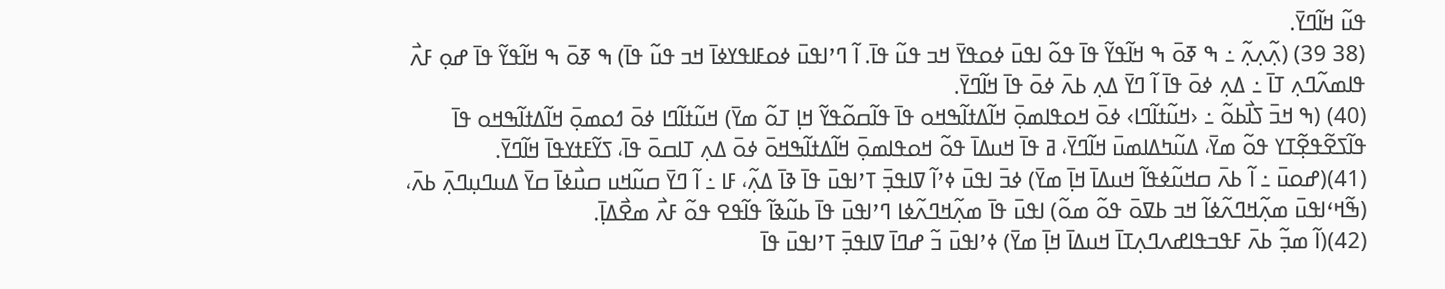ߟߎ߬ ߞߊ߬ߣߌ߫.
(38 39) (ߍ߲߬ߍ߲ߍ߲߬ ߸ ߒ ߧߋ߫ ߒ ߞߊ߬ߟߌ߬ ߟߊ߫ ߟߋ߬ ߊߟߎ߫ ߦߋߟߌ߫ ߞߏ ߟߎ߬ ߟߊ߫. ߊ߬ ߣߴߊߟߎ߫ ߦߋߓߊߟߌߦߊ߫ ߞߏ ߟߎ߬ ߟߊ߫) ߒ ߧߋ߫ ߒ ߞߊ߬ߟߌ߬ ߟߊ߫ ߝߋ߲ ߓߍ߯ ߟߊߘߍ߬ߣߍ߲ ߠߊ߫ ߸ ߡߍ߲ ߦߋ߫ ߟߊ߫ ߊ߬ ߣߌ߫ ߡߍ߲ ߕߍ߫ ߦߋ߫ ߟߊ߫ ߞߊ߬ߣߌ߫.
(40) (ߒ ߞߏ߫ ߖߊ߯ߕߋ߬ ߸ ‹ߞߎ߬ߙߊ߬ߣߊ› ߦߋ߫ ߞߋߟߊߘߋ߲߫ ߞߊ߬ߡߙߊ߬ߒߞߋ ߟߊ߫ ߟߊ߬ߛߋ߬ߟߌ߬ ߞߊ߲ ߠߋ߬ ߘߌ߫) ߞߎ߬ߙߊ߬ߣߊ ߦߋ߫ ߗߋߘߋ߲߫ ߞߊ߬ߡߙߊ߬ߒߞߋ ߟߊ߫ ߟߊ߬ߖߐ߬ߟߐ߲߬ߠߌ ߟߋ߬ ߘߌ߫، ߡߎ߬ߤߡߊߘߎ߫ ߞߊ߬ߣߌ߫، ߥ ߟߊ߫ ߞߎߡߊ߫ ߟߋ߬ ߞߋߟߊߘߋ߲߫ ߞߊ߬ߡߙߊ߬ߒߞߋ߫ ߦߋ߫ ߡߍ߲ ߠߊߛߋ߫ ߟߊ߫، ߖߌ߬ߓߙߌߟߊ߫ ߞߊ߬ߣߌ߫.
(41)(ߝߋߎ߫ ߸ ߊ߬ ߕߍ߫ ߛߞߎ߬ߦߟߊ߬ ߞߎߡߊ߫ ߞߊ߲߫ ߘߌ߫) ߦߏ߫ ߊߟߎ߫ ߦߴߊ߬ ߜߊߟߏ߲߫ ߠߴߊߟߎ߫ ߟߊ߫ ߢߊ߫ ߡߍ߲߬، ߓߊ ߸ ߊ߬ ߣߌ߫ ߛߎ߬ߞߎ ߛߎ߯ߦߊ߫ ߛߌ߫ ߡߎߣߎ߲ߣߍ߲߫ ߕߍ߫، (ߒ߬ߞߵߊߟߎ߫ ߘߍ߲߬ߞߣߍ߬ߦߊ߬ ߞߏ ߕߜߋ߫ ߟߋ߬ ߘߋ߬) ߊߟߎ߫ ߟߊ߫ ߘߍ߲߬ߞߣߍ߬ߦߊ ߣߴߊߟߎ߫ ߟߊ߫ ߕߎ߬ߢߊ߬ ߟߊ߬ߟߐ ߟߋ߬ ߓߍ߯ ߘߐ߯ߡߊ߲߫.
(42)(ߊ߬ ߘߏ߲߬ ߕߍ߫ ߓߟߏߟߊߝߍߣߍ߲ߠߊ߫ ߞߎߡߊ߫ ߞߊ߲߫ ߘߌ߫) ߦߴߊߟߎ߫ ߏ߬ ߝߣߊ߫ ߜߊߟߏ߲߫ ߠߴߊߟߎ߫ ߟߊ߫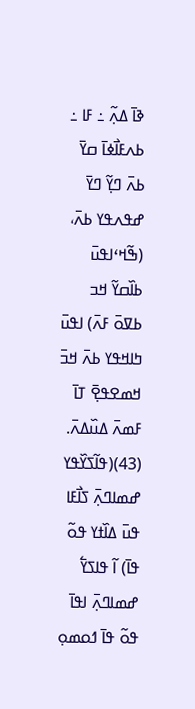ߢߊ߫ ߡߍ߲߬ ߸ ߓߊ ߸ ߕߍߓߊ߯ߦߊ߫ ߛߌ߫ ߕߍ߫ ߣߌ߲߬ ߣߌ߫ ߝߟߍߟߌ ߕߍ߫، (ߒ߬ߞߵߊߟߎ߫ ߕߊ߰ߛߌ߬ ߞߏ ߕߜߋ߫ ߓߍ߫) ߊߟߎ߫ ߤߊߞߟߌ ߕߍ߫ ߞߏ߫ ߞߘߐߟߐ߲߫ ߠߊ߫ ߓߘߍ߫ ߡߎ߰ߡߍ߫.
(43)(ߟߊ߬ߖߌ߰ߟߌ ߝߘߊߣߍ߲߫ ߖߊ߯ߓߊ ߟߎ߫ ߡߊ߰ߙߌ ߟߋ߬ ߟߊ߫) ߊ߬ ߟߊߖߌ߱ ߝߘߊߣߍ߲߫ ߊߟߊ߫ ߟߋ߬ ߟߊ߫ ߗߋߘߋ߲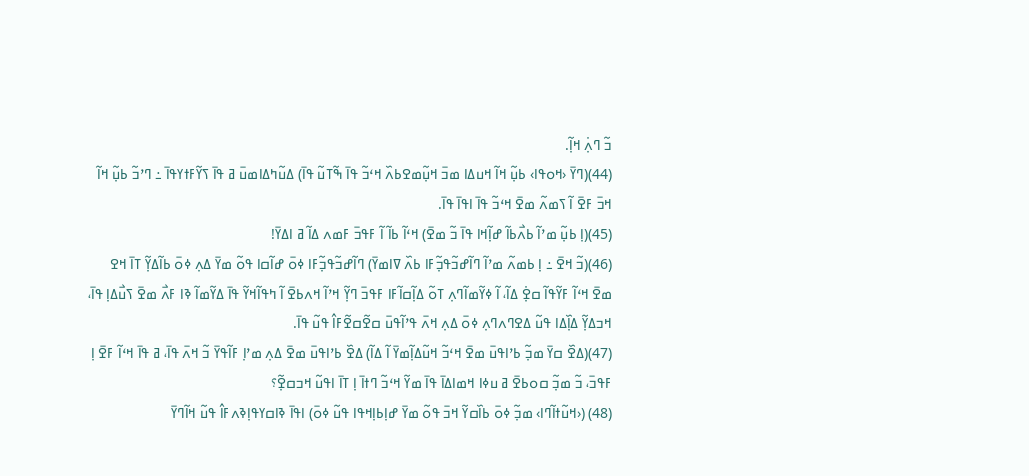ߏ߬ ߣߍ߲߭ ߞߊ߲߬.
(44)(ߣߌ߫ ‹ߞߋߟߊ› ߕߎ߲߬ ߞߊ߬ ߞߎߡߊ ߘߏ߫ ߞߎ߲߬ߘߐߕߍ߰ ߞߵߏ߬ ߟߊ߫ ߒ߬ߠߎ߬ ߟߊ߫) ߡߎ߬ߤߡߊߘߎ߫ ߥ ߟߊ߫ ߖߌ߬ߓߙߌߟߊ߫ ߸ ߣߴߏ߬ ߕߎ߲߬ ߞߊ߬ ߞߏ߫ ߓߐ߫ ߊ߬ ߖߘߍ߬ ߘߐ߫ ߞߵߏ߬ ߟߊ߫ ߊߟߊ߫ ߟߊ߫.
(45)(ߊ߲ ߕߎ߲߬ ߘߴߊ߬ ߕߍ߯ߕߊ߬ ߝߊ߲߬ߞߊ ߟߊ߫ ߏ߬ ߘߐ߫) ߞߵߊ߬ ߕߊ߬ ߊ߬ ߓߟߏ߫ ߓߘߍ ߡߊ߬ ߥ ߊߡߌ߫!
(46)(ߏ߬ ߞߐ߫ ߸ ߊ߲ ߕߘߍ߬ ߘߴߊ߬ ߣߊ߬ߝߏ߬ߟߏ߲߬ߓߊ ߕߍ߰ ߜߊߘߌ߫) ߣߊ߬ߝߏ߬ߟߏ߲߬ߓߊ ߦߋ߫ ߝߊ߬ߛߊ ߟߋ߬ ߘߌ߫ ߡߍ߲ ߦߋ߫ ߕߊ߬ߡߌ߲߬ ߠߊ߫ ߞߐ ߘߐ߫ ߞߵߊ߬ ߓߌ߬ߟߊ߬ ߛߐ߲߭ ߡߊ߬، ߊ߬ ߦߌ߬ߘߊ߬ߣߍ߲ ߠߋ߬ ߡߊ߲߬ߛߊ߬ߓߊ ߓߟߏ߫ ߣߌ߲߬ ߞߴߊ߬ ߞߍߕߐ߫ ߊ߬ ߤߟߊ߬ߞߌ߬ ߟߊ߫ ߡߌ߬ߘߊ߬ ߢߊ ߓߍ߯ ߘߐ߫ ߖߎ߯ߡߊ߲ ߟߊ߫، ߞߏߡߌ߲߬ ߡߊ߲߰ߡߊ ߟߎ߬ ߡߐߣߍߣߍ߲ ߦߋ߫ ߡߍ߲ ߞߍ߫ ߟߴߊ߬ߟߎ߫ ߛߐ߬ߛߐ߬ߓߊ߮ ߟߎ߬ ߟߊ߫.
(47)(ߡߐ߰ ߛߌ߫ ߘߏ߲߬ ߕߴߊߟߎ߫ ߘߐ߫ ߞߵߏ߬ ߞߎ߬ߡߊ߲߬ߘߌ߫ ߊ߬ ߡߊ߬) ߡߐ߰ ߕߴߊߟߎ߫ ߘߐ߫ ߡߍ߲ ߘߴߊ߲ ߓߊ߬ߟߌ߫ ߏ߬ ߞߍ߫ ߟߊ߫، ߥ ߟߊ߫ ߞߵߊ߬ ߓߐ߫ ߊ߲ ߓߟߏ߫، ߏ߬ ߘߏ߲߬ ߛߋߕߐ߫ ߥ ߎߦߊ ߞߘߊߡߊ߫ ߟߊ߫ ߘߌ߬ ߞߵߏ߬ ߣߙߊ߫ ߊ߲ ߠߊ߫ ߊߟߎ߬ ߞߏߛߐ߲߬؟
(48) (‹ߞߎ߬ߙߊ߬ߣߊ› ߘߏ߲߬ ߦߋ߫ ߕߊ߰ߛߌ߬ ߞߏ߫ ߟߋ߬ ߘߌ߫ ߝߊ߲ߕߊ߲ߞߟߊ ߟߎ߬ ߦߋ߫) ߊߟߊ߫ ߢߊߛߌߟߊ߲ߢߍߓߊ߮ ߟߎ߬ ߞߊ߬ߣߌ߫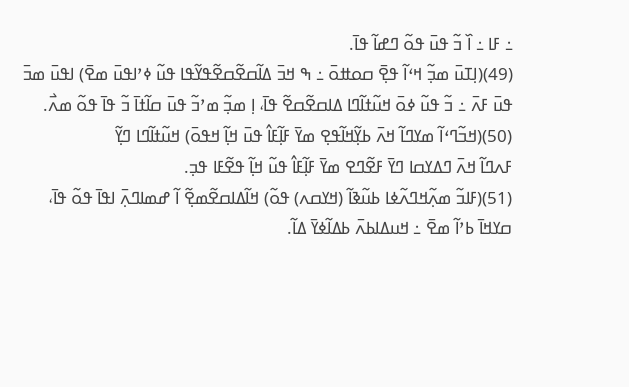߸ ߓߊ ߸ ߊ߰ ߏ߬ ߟߎ߫ ߟߋ߬ ߣߝߊ߬ ߟߊ߫.
(49)(ߊ߲ߠߎ߫ ߘߏ߲߬ ߞߵߊ߬ ߟߐ߲߫ ߛߋߚߋ߫ ߸ ߒ ߞߏ߫ ߡߊ߬ߛߐ߬ߛߐ߬ߟߌ߬ߟߊ ߟߎ߬ ߦߴߊߟߎ߫ ߘߐ߫) ߊߟߎ߫ ߘߏ߫ ߟߎ߫ ߓߍ߫ ߸ ߏ߬ ߟߎ߬ ߦߋ߫ ߞߎ߬ߙߊ߬ߣߊ ߡߊߛߐ߬ߛߐ߬ ߟߊ߫، ߊ߲ ߘߏ߲߬ ߘߴߏ߬ ߟߎ߫ ߛߊ߬ߙߊ߫ ߏ߬ ߟߊ߫ ߟߋ߬ ߘߍ߯.
(50)(ߞߏ߬ߣߵߊ߬ ߘߌߣߊ߬ ߞߍ߫ ߕߌ߲߬ߞߊ߬ߟߐ߲ ߘߌ߫ ߓߊ߲߬ߓߊ߮ ߟߎ߫ ߞߊ߲߬ ߞߟߋ߫) ߞߎ߬ߙߊ߬ߣߊ ߣߌ߲߬
ߓߍߣߊ߬ ߞߍ߫ ߣߡߌߛߊ ߣߌ߫ ߓߐ߬ߣߐ ߘߌ߫ ߓߊ߲߬ߓߊ߮ ߟߎ߬ ߞߊ߲߬ ߟߐ߬ߓߊ ߟߏ߲.
(51)(ߓߊߏ߬ ߘߍ߲߬ߞߣߍ߬ߦߊ ߕߎ߬ߢߊ߬ (ߞߌߛߍ) ߟߋ߬) ߞߊ߬ߡߊߛߐ߬ߘߐ߲߬ ߊ߬ ߝߘߊߣߍ߲߫ ߊߟߊ߫ ߟߋ߬ ߟߊ߫، ߛߌߞߊ߫ ߕߴߊ߬ ߘߐ߫ ߸ ߞߎߡߊߕߍ߫ ߕߡߊ߬ߦߌ߫ ߡߊ߬.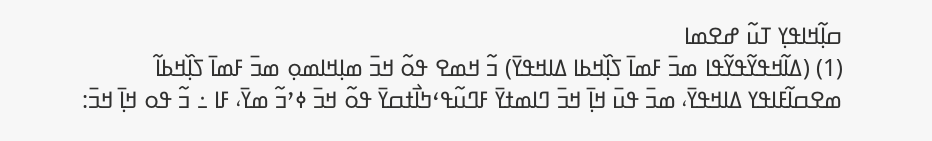ߛߊ߲߬ߞߊߟߌ߲ ߠߎ߬ ߝߐߘߊ
(1) (ߡߊ߬ߞߟߌ߬ߟߌ߬ߟߊ ߘߏ߫ ߓߘߊ߫ ߖߊ߲߰ߞߕߊ ߡߊߞߟߌ߫) ߏ߬ ߞߘߐ ߟߋ߬ ߞߏ߫ ߘߊ߲ߞߊߘߋ߲ ߘߏ߫ ߓߘߊ߫ ߖߊ߲߰ߞߕߊ߬ ߘߐߛߊ߬ߓߊߟߌ ߡߊߞߟߌ߫، ߘߏ߫ ߟߎ߫ ߞߊ߲߫ ߞߏ߫ ߣߊߘߙߌ߫ ߓߣߎ߬ߟߵߤߊ߯ߙߛߌ߫ ߟߋ߬ ߞߏ߫ ߦߴߏ߬ ߘߌ߫، ߓߊ ߸ ߏ߬ ߟߋ ߞߊ߲߫ ߞߏ߫: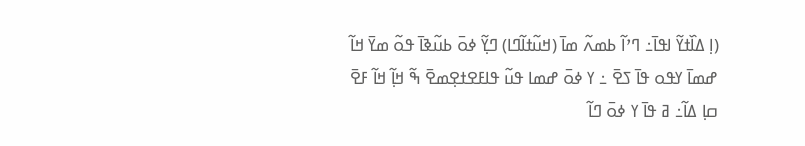(ߊ߲ ߡߊ߰ߙߌ߬ ߊߟߊ߫߸ ߣߴߊ߬ ߕߘߍ߬ ߘߊ߫ (ߞߎ߬ߙߊ߬ߣߊ) ߣߌ߲߬ ߦߋ߫ ߕߎ߬ߢߊ߫ ߟߋ߬ ߘߌ߫ ߞߊ߬ ߝߘߊ߫ ߌߟߋ ߟߊ߫ ߖߐ߫ ߸ ߌ ߦߋ߫ ߝߘߊ ߟߎ߬ ߟߊߓߐߙߐ߲ߘߐ߫ ߒ߬ ߞߊ߲߬ ߞߊ߬ ߓߐ߫ ߛߊ߲ ߡߊ߬߸ ߥ ߟߊ߫ ߌ ߦߋ߫ ߣߊ߬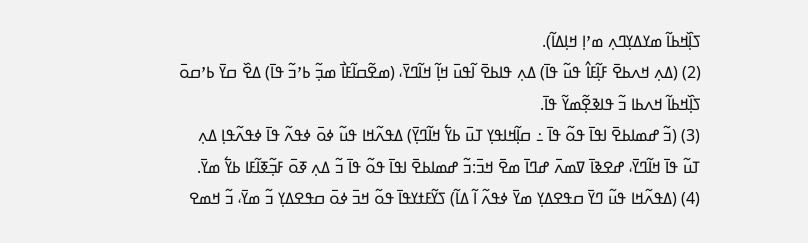ߖߊ߲߰ߞߕߊ߬ ߘߌߡߌ߲ߣߍ߲ ߘߴߊ߲ ߞߊ߲ߡߊ߬).
(2) (ߡߍ߲ ߞߍߕߐ߫ ߓߊ߲߬ߓߊ߮ ߟߎ߬ ߟߊ߫) ߡߍ߲ ߟߊߕߐ߫ ߊ߬ߟߎ߫ ߞߊ߲߬ ߞߊ߬ߣߌ߫، (ߘߐ߬ߛߊ߬ߓߊ߯ ߘߏ߲߬ ߕߴߏ߬ ߟߊ߫) ߡߐ߰ ߛߌ߫ ߕߴߛߋ߫ ߖߊ߲߰ߞߕߊ߬ ߞߍߕߊ ߏ߬ ߟߊߢߐ߲߬ߘߌ߬ ߟߊ߫.
(3) (ߏ߬ ߝߘߊߕߐ߫ ߊߟߊ߫ ߟߋ߬ ߟߊ߫ ߸ ߛߊ߲߬ߞߊߟߌ߲ ߠߎ߫ ߕߌ߱ ߞߊ߬ߣߌ߲߫) ߡߟߍ߬ߞߊ ߟߎ߬ ߦߋ߫ ߦߟߍ߬ ߟߊ߫ ߦߟߍ߬ߟߊ߲ ߡߍ߲ ߠߎ߬ ߟߊ߫ ߞߊ߬ߣߌ߫، ߝߐߢߊ߫ ߜߘߍ߫ ߝߣߊ߫ ߘߐ߫ ߞߏ߫:ߏ߬ ߝߘߊߕߐ߫ ߊߟߊ߫ ߟߋ߬ ߟߊ߫ ߏ߬ ߡߍ߲ ߧߋ߫ ߓߏ߲߬ߧߊ߬ߓߊ ߕߌ߱ ߘߌ߫.
(4) (ߡߟߍ߬ߞߊ ߟߎ߬ ߣߌ߫ ߛߟߐߡߌ߲ ߘߌ߫ ߦߟߍ߬ ߊ߬ ߡߊ߬) ߖߌ߬ߓߙߌߟߊ߫ ߟߋ߬ ߞߏ߫ ߦߋ߫ ߛߟߐߡߌ߲ ߏ߬ ߘߌ߫، ߏ߬ ߞߘߐ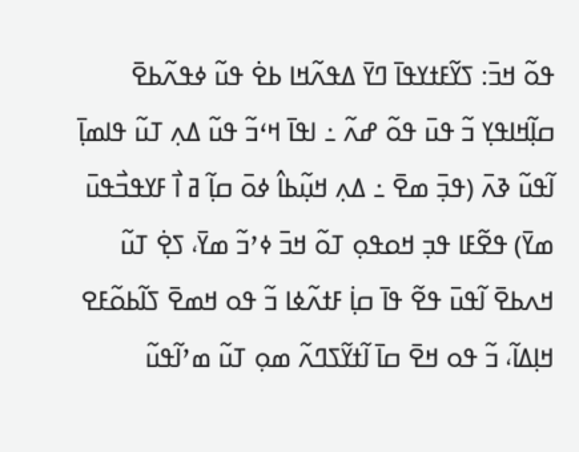ߟߋ߬ ߞߏ߫: ߖߌ߬ߓߙߌߟߊ߫ ߣߌ߫ ߡߟߍ߬ߞߊ ߕߐ߭ ߟߎ߬ ߦߟߍ߬ߕߐ߫ ߛߊ߲߬ߞߊߟߌ߲ ߏ߬ ߟߎ߫ ߟߋ߬ ߝߍ߬ ߸ ߊߟߊ߫ ߞߵߏ߬ ߟߎ߬ ߡߍ߲ ߠߎ߬ ߟߊߘߊ߲߫ ߊ߬ߟߎ߬ ߢߍ߫ (ߟߏ߲߫ ߘߐ߫ ߸ ߡߍ߲ ߞߎ߲߬ߕߊ߮ ߦߋ߫ ߛߊ߲߬ ߥ ߊ߯ ߓߌߟߏ߯ߟߎ߫ ߘߌ߫) ߟߐ߬ߓߊ ߟߏ߲ ߞߋߟߋ߲ ߠߋ߬ ߞߏ߫ ߦߴߏ߬ ߘߌ߫، ߖߐ߲߭ ߠߎ߬ ߞߍߕߐ߫ ߊ߬ߟߎ߫ ߟߐ߬ ߟߊ߫ ߛߊ߲߭ ߓߙߍ߬ߦߊ ߏ߬ ߟߋ ߞߘߐ߫ ߖߊ߬ߕߋ߬ߓߐ ߞߊ߲ߡߊ߬، ߏ߬ ߟߋ ߞߐ߫ ߛߊ߫ ߊ߬ߙߌ߬ߖߣߍ߬ ߘߋ߲ ߠߎ߬ ߘߴߊ߬ߟߎ߬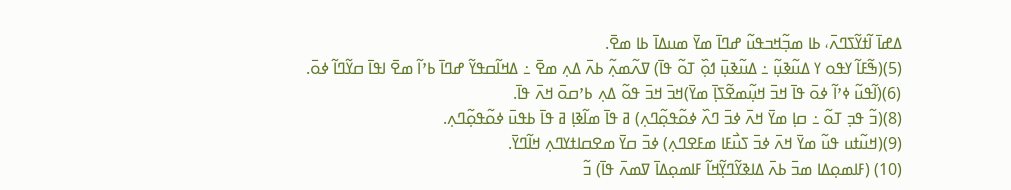ߡߝߊ߫ ߊ߬ߙߌ߬ߖߣߍ߫، ߕߊ ߘߏ߲߬ߞߏߟߎ߬ ߝߣߊ߫ ߘߌ߫ ߘߎߡߊ߫ ߕߊ ߘߐ߫.
(5)(ߒ߬ߓߊ߬ ߌߟߋ ߌ ߡߎ߬ߢߎ߲߬ ߸ ߡߎ߬ߢߎ߲߫ ߗߋ߲߰ ߠߋ߬ ߟߊ߫) ߜߍ߬ߘߍ߲߬ ߕߍ߫ ߡߍ߲ ߘߐ߫ ߸ ߡߞߊ߬ߛߟߌ߬ ߝߣߊ߫ ߕߴߊ߬ ߘߐ߫ ߊߟߊ߫ ߛߌ߬ߣߊ߬ ߦߋ߫.
(6)(ߊ߬ߟߎ߬ ߦߴߊ߬ ߦߋ߫ ߟߊ߫ ߞߏ߫ ߞߎ߲߬ߘߐ߬ߖߊ߲߫ ߘߌ߫)ߞߏ߫ ߞߏ߫ ߟߋ߬ ߡߍ߲ ߕߴߛߋ߫ ߞߍ߫ ߟߊ߫.
(8)(ߏ߬ ߟߏ߲ ߠߋ߬ ߸ ߛߊ߲ ߘߌ߫ ߞߍ߫ ߦߏ߫ ߣߍ߰ ߦߋ߬ߟߋ߲߬ߣߍ߲) ߥ ߟߊ߫ ߘߊ߬ߢߊ߲ ߥ ߟߊ߫ ߕߟߎ߫ ߦߋ߬ߟߋ߲߬ߣߍ߲.
(9)(ߞߎ߬ߙߎ ߟߎ߬ ߘߌ߫ ߞߍ߫ ߦߏ߫ ߖߎ߯ߓߊ ߘߓߐߣߍ߲) ߦߏ߫ ߛߌ߫ ߘߐߛߊߙߌߣߍ߲ ߞߊ߬ߣߌ߫.
(10) (ߓߊߘߋ߲ߡߊ ߘߏ߫ ߕߍ߫ ߡߊߢߌ߬ߣߌ߲߬ߞߊ߬ ߓߊߘߋ߲ߡߊ߫ ߜߘߍ߫ ߟߊ߫) ߏ߬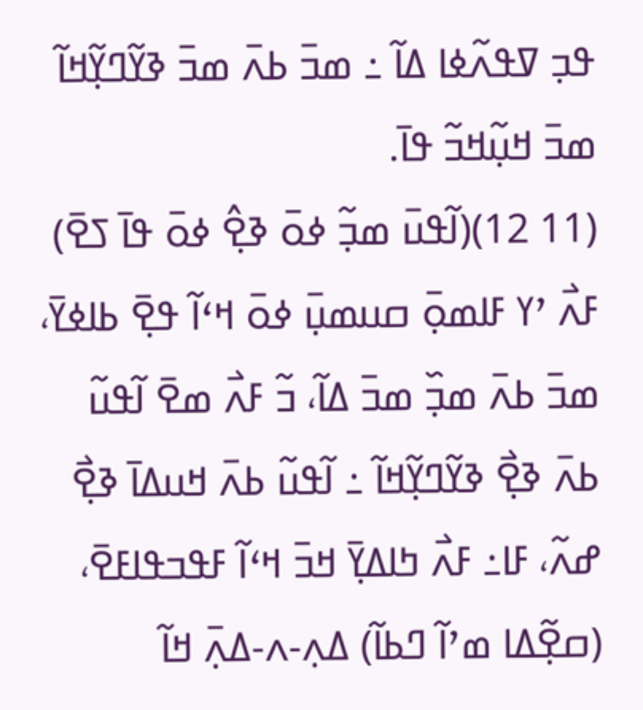ߟߏ߲ ߜߟߍ߬ߦߊ ߡߊ߬ ߸ ߘߏ߫ ߕߍ߫ ߘߏ߫ ߢߌ߬ߣߌ߲߬ߞߊ߬ ߘߏ߫ ߞߎ߲߬ߞߏ߬ ߟߊ߫.
(11 12)(ߊ߬ߟߎ߫ ߘߏ߲߬ ߦߋ߫ ߢߐ߲߮ ߦߋ߫ ߟߊ߫ ߖߐ߫) ߓߍ߯ ߴߌ ߓߊߘߋ߲߫ ߛߎߘߎ߲߫ ߦߋ߫ ߞߵߊ߬ ߟߐ߲߫ ߕߊߦߌ߫، ߘߏ߫ ߕߍ߫ ߘߏ߲߰ ߘߏ߫ ߡߊ߬، ߏ߬ ߓߍ߯ ߘߐ߫ ߊ߬ߟߎ߬ ߕߍ߫ ߢߐ߲߯ ߢߌ߬ߣߌ߲߬ߞߊ߬ ߸ ߊ߬ߟߎ߬ ߕߍ߫ ߞߎߡߊ߫ ߢߐ߲߯ ߝߍ߬، ߓߊ߸ ߓߍ߯ ߤߊߡߌ߲߫ ߞߏ߫ ߞߵߊ߬ ߓߟߏߟߊߓߐ߫، (ߛߐ߲߬ߡߊ ߘߴߊ߬ ߣߕߊ߬) ߡߍ߲-ߍ-ߡߍ߲߫ ߞߊ߬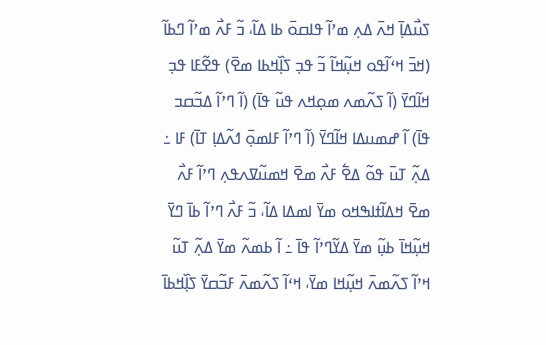ߖߎ߯ߡߊ߲߫ ߞߍ߫ ߡߍ߲ ߘߴߊ߬ ߟߊߛߋ߫ ߕߊ ߡߊ߬، ߏ߬ ߓߍ߯ ߘߴߊ߬ ߣߕߊ߬ (ߞߏ߫ ߞߵߊ߬ߟߋ ߞߎ߲߬ߞߊ߬ ߏ߬ ߟߏ߲ ߖߊ߲߰ߞߕߊ ߘߐ߫) ߟߐ߬ߓߊ ߟߏ߲ ߞߊ߬ߣߌ߫ (ߊ߬ ߖߍ߬ߘߍ ߘߋ߲ߞߍ ߟߎ߬ ߟߊ߫) (ߊ߬ ߣߴߊ߬ ߡߏ߬ߛߏ ߟߊ߫) ߊ߬ ߝߘߎߡߊ ߞߊ߬ߣߌ߫ (ߊ߬ ߣߴߊ߬ ߓߊߘߋ߲߫ ߗߍ߬ߡߊ߲ ߠߊ߫) ߓߊ ߸ ߡߍ߲߬ ߠߎ߫ ߟߋ߬ ߡߐ߱ ߓߍ߯ ߘߐ߫ ߞߘߎ߬ߜߍߟߍ߲ ߣߴߊ߬ ߓߍ߯ ߘߐ߫ ߞߡߊ߬ߙߊߒߞߋ ߘߌ߫ ߊߘߡߊ ߡߊ߬، ߏ߬ ߓߍ߯ ߣߴߊ߬ ߕߊ߫ ߣߌ߫ ߞߎ߲߬ߞߊ߫ ߕߎ߲߬ ߘߌ߫ ߡߌ߬ߣߴߊ߬ ߟߊ߫ ߸ ߊ߬ ߕߘߍ߬ ߘߌ߫ ߡߍ߲߬ ߠߎ߬ ߞߴߊ߬ ߖߍ߬ߘߍ߫ ߞߎ߲߬ߞߊ ߘߌ߫، ߞߵߊ߬ ߖߍ߬ߘߍ߫ ߓߏ߬ߛߌ߫ ߖߊ߲߰ߞߕߊ߫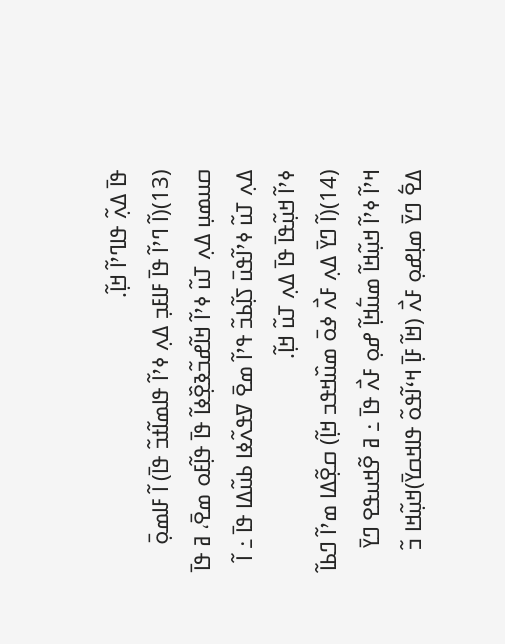ߟߊ߫ ߡߍ߲߬ ߟߊߣߴߊ߬ ߞߊ߲߬.
(13)(ߊ߬ ߣߴߊ߬ ߟߊ߫ ߓߊߓߏ߲ ߡߍ߲ ߦߴߊ߬ ߟߊߘߊ߬ߙߏ߬ ߟߊ߫) ߊ߬ ߓߊߘߋ߲߫ ߛߎߘߎ߲ ߡߍ߲ ߠߎ߬ ߦߴߊ߬ ߞߊ߬ߝߏ߬ߢߐ߲߰ߦߊ߬ ߟߊ߫ ߟߊ߲߬ߓߋ ߘߐ߫، ߥ ߟߊ߫ ߡߍ߲ ߠߎ߬ ߦߴߊ߬ߟߎ߫ ߖߊ߲߬ߕߏ߬ ߟߴߊ߬ ߘߐ߫ ߜߟߍ߬ߦߊ ߕߎ߬ߡߊ ߟߊ߫ ߸ ߊ߬ ߦߴߊ߬ ߞߎ߲߬ߟߊ߫ ߟߊ߫ ߡߍ߲ ߠߎ߬ ߞߊ߲߬.
(14)(ߊ߬ ߣߌ߫ ߡߍ߲ ߓߍ߯ ߦߋ߫ ߘߎ߰ߞߟߏ ߞߊ߲߬) ߛߐ߲߬ߡߊ ߘߴߊ߬ ߣߕߊ߬ ߞߴߊ߬ ߦߴߊ߬ ߞߎ߲߬ߞߊ߬ ߘߎ߱ߞߊ߲߬ ߝߋ߲ ߓߍ߯ ߟߊ߫ ߸ ߥ ߐ߬ߞߎߟߐ ߣߌ߫ ߡߐ߱ ߣߌ߫ ߘߊ߲ߝߋ߲ ߓߍ߯ (ߞߊ߬ ߓߊ߲߫ ߞߵߊ߬ߟߋ߬ ߟߊߞߛߌ߫)ߞߎ߲߬ߞߊ ߏ߬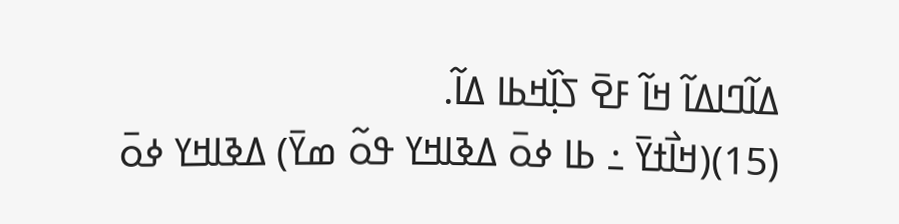ߡߊ߬ߣߊߡߊ߬ ߞߊ߬ ߓߐ߫ ߖߊ߲߰ߞߕߊ ߡߊ߬.
(15)(ߞߊ߯ߙߌ߫ ߸ ߕߊ ߦߋ߫ ߡߢߊߞߌ ߟߋ߬ ߘߌ߫) ߡߢߊߞߌ ߦߋ߫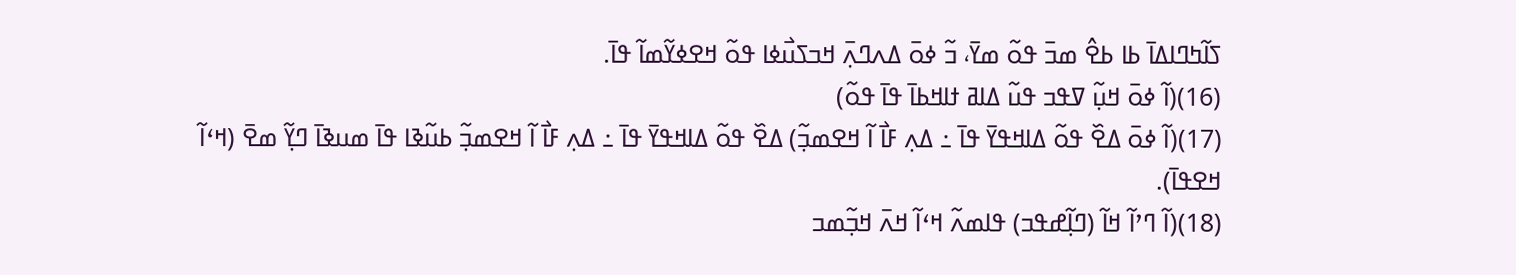ߖߊ߬ߤߣߊߡߊ߫ ߕߊ ߕߐ߮ ߘߏ߫ ߟߋ߬ ߘߌ߫، ߏ߬ ߦߋ߫ ߡߍߣߍ߲߫ ߞߏߖߎ߯ߦߊ ߟߋ߬ ߞߐߦߌ߬ߘߊ߬ ߟߊ߫.
(16)(ߊ߬ ߦߋ߫ ߞߎ߲߬ ߜߟߏ ߟߎ߬ ߡߊߥ ߙߊߞߕߊ߫ ߟߊ߫ ߟߋ߬)
(17)(ߊ߬ ߦߋ߫ ߡߐ߰ ߟߋ߬ ߡߊߞߟߌ߫ ߟߊ߫ ߸ ߡߍ߲ ߓߊ߯ ߊ߬ ߞߐߘߏ߲߬) ߡߐ߰ ߟߋ߬ ߡߊߞߟߌ߫ ߟߊ߫ ߸ ߡߍ߲ ߓߊ߯ ߊ߬ ߞߐߘߏ߲߬ ߕߎ߬ߢߊ ߟߊ߫ ߘߎߢߊ߫ ߣߌ߲߬ ߘߐ߫ (ߞߵߊ߬ ߞߐߟߊ߫).
(18)(ߊ߬ ߣߴߊ߬ ߞߊ߬ (ߣߊ߲߬ߝߟߏ) ߟߊߘߍ߬ ߞߵߊ߬ ߞߍ߫ ߞߏ߲߬ߘߏ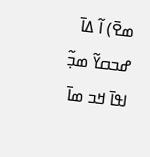ߘߐ߫) ߊ߬ ߡߊ߫ ߝߏߛߌ߬ ߘߏ߲߬ ߊߟߊ߫ ߞߏ ߘߊ߫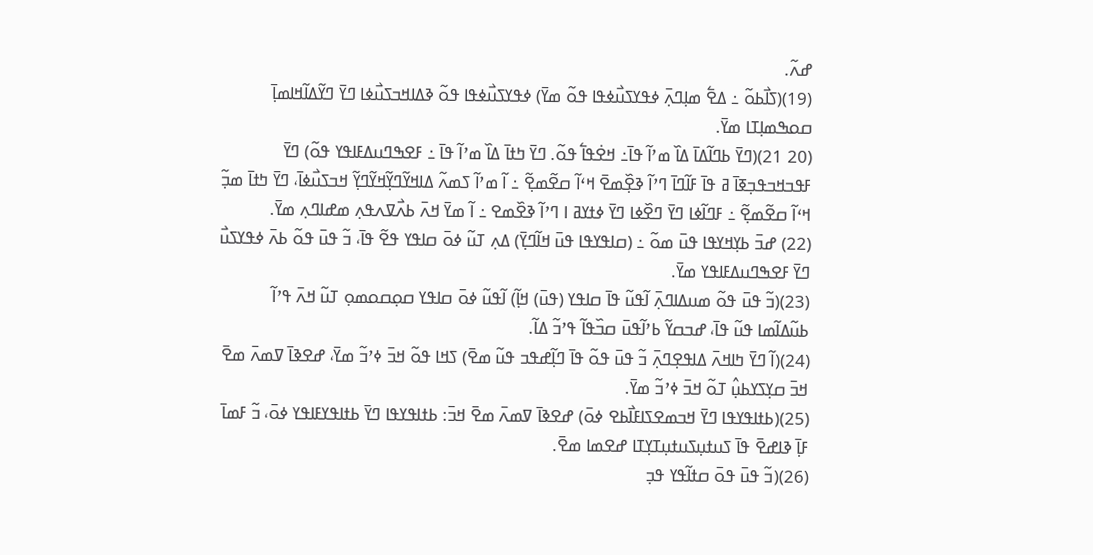ߝߍ߬.
(19)(ߖߊ߯ߕߋ߬ ߸ ߡߐ߱ ߘߊ߲ߣߍ߲߫ ߦߟߌߖߎ߯ߦߟߊ ߟߋ߬ ߘߌ߫) ߦߟߌߖߎ߯ߦߟߊ ߟߋ߬ ߢߡߊߞߏߖߎ߯ߦߊ ߣߌ߫ ߣߌ߬ߡߊ߬ߞߊߘߊ߲߫ ߛߋߒߘߊ߲ߠߊ ߘߌ߫.
(20 21)(ߣߌ߫ ߕߣߊ߬ߡߊ߫ ߡߊ߰ ߘߴߊ߬ ߟߊ߫߸ ߞߐ߭ߟߊ߱ ߟߋ߬. ߣߌ߫ ߤߙߊ߫ ߡߊ߰ ߘߴߊ߬ ߟߊ߫ ߸ ߓߐߒߣߎߡߓߊߟߌ ߟߋ߬) ߣߌ߫ ߓߟߏߞߏߟߏ߲ߧߊ߫ ߥ ߟߊ߫ ߓߊ߬ߣߊ߫ ߣߴߊ߬ ߢߐ߲߰ߘߐ߫ ߞߵߊ߬ ߛߐ߬ߘߐ߲߬ ߸ ߊ߬ ߘߴߊ߬ ߖߘߍ߬ ߡߊߞߌ߬ߣߌ߲߬ߞߌ߬ߣߌ߲߬ ߞߏߖߎ߯ߦߊ߫، ߣߌ߫ ߤߙߊ߫ ߘߏ߲߬ ߞߵߊ߬ ߛߐ߬ߘߐ߲߬ ߸ ߓߣߊ߬ߦߊ ߣߌ߫ ߣߐ߰ߦߊ ߣߌ߫ ߦߙߌߥ ߊ ߣߴߊ߬ ߢߐ߰ߘߐ ߸ ߊ߬ ߘߌ߫ ߞߍ߫ ߕߍ߯ߜߍߟߍ߲ ߘߝߊߣߍ߲ ߘߌ߫.
(22) ߝߏ߫ ߕߌ߲ߞߌߟߊ ߟߎ߫ ߘߋ߬ ߸ (ߛߊߟߌߟߊ ߟߎ߫ ߞߊ߬ߣߌ߲߫) ߡߍ߲ ߠߎ߬ ߦߋ߫ ߛߊߟߌ ߟߐ߬ ߟߊ߫، ߏ߬ ߟߎ߫ ߟߋ߬ ߕߍ߫ ߦߟߌߖߎ߯ ߣߌ߫ ߓߐߒߣߎߡߓߊߟߌ ߘߌ߫.
(23)(ߏ߬ ߟߎ߫ ߟߋ߬ ߘߎߡߊߣߍ߲߫ ߊ߬ߟߎ߬ ߟߊ߫ ߛߊߟߌ (ߟߎ߫) ߞߊ߲߬) ߊ߬ߟߎ߬ ߦߋ߫ ߛߊߟߌ ߛߋ߲ߛߋߘߋ߲ ߠߎ߬ ߞߍ߫ ߟߴߊ߬ ߕߎ߬ߡߊ߬ߘߊ ߟߎ߬ ߟߊ߫، ߝߏߛߌ߬ ߕߴߊ߬ߟߎ߫ ߛߏ߰ߟߊ߬ ߟߴߏ߬ ߡߊ߬.
(24)(ߊ߬ ߣߌ߫ ߤߊߞߍ߫ ߡߊߟߐ߲ߣߍ߲߫ ߏ߬ ߟߎ߫ ߟߋ߬ ߟߊ߫ ߣߊ߲߬ߝߟߏ ߟߎ߬ ߘߐ߫) ߖߞߊ ߟߋ߬ ߞߏ߫ ߦߴߏ߬ ߘߌ߫، ߝߐߢߊ߫ ߜߘߍ߫ ߘߐ߫ ߞߏ߫ ߛߌ߲ߖߌߕߎ߲߮ ߠߋ߬ ߞߏ߫ ߦߴߏ߬ ߘߌ߫.
(25)(ߕߙߊߟߌߟߊ ߣߌ߫ ߞߏߘߐߖߊߓߊ߯ߕߐ ߦߋ߫) ߝߐߢߊ߫ ߜߘߍ߫ ߘߐ߫ ߞߏ߫: ߕߙߊߟߌߟߊ ߣߌ߫ ߕߙߊߟߌߓߊߟߌ ߦߋ߫، ߏ߬ ߓߘߊ߫ ߓߊ߲߫ ߢߊߝߐ߫ ߟߊ߫ ߖߎߙߎ߲ߖߎߙߎ߲ߠߌ߲ߠߊ ߝߐߘߊ ߘߐ߫.
(26)(ߏ߬ ߟߎ߫ ߟߋ߫ ߛߙߊ߬ߟߌ ߟߏ߲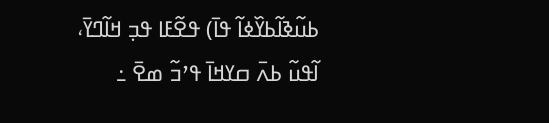ߕߎ߬ߢߊ߬ߕߌ߰ߦߊ߬ ߟߊ߫) ߟߐ߬ߓߊ ߟߏ߲ ߞߊ߬ߣߌ߫، ߊ߬ߟߎ߬ ߕߍ߫ ߛߌߞߊ߫ ߟߴߏ߬ ߘߐ߫ ߸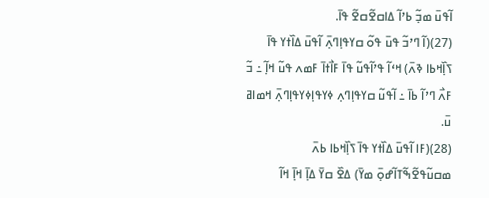ߊ߬ߟߎ߫ ߘߏ߲߬ ߕߴߊ߬ ߡߊߛߐ߬ߛߐ߬ ߟߊ߫.
(27)(ߊ߬ ߣߴߏ߬ ߟߎ߫ ߟߋ߬ ߛߌߟߊ߲ߣߍ߲߫ ߊ߬ߟߎ߫ ߡߊ߰ߙߌ ߟߊ߫ ߖߊ߲߰ߞߕߊ ߢߍ߫) ߞߵߊ߬ ߟߴߊ߬ߟߎ߬ ߟߊ߫ ߓߊ߯ߙߊ߫ ߓߘߍ ߟߎ߬ ߞߊ߲߬ ߸ ߏ߬ ߓߍ߯ ߣߴߊ߬ ߕߊ߫ ߸ ߊ߬ߟߎ߬ ߛߌߟߊ߲ߣߍ߲ ߦߌߟߊ߲ߦߌߟߊ߲ߣߍ߲߫ ߞߘߊߥ ߎ߫.
(28)(ߓߊ ߊ߬ߟߎ߫ ߡߊ߰ߙߌ ߟߊ߫ ߖߊ߲߰ߞߕߊ ߕߍ߫ ߘߛߎ߬ߟߐ߬ߒ߬ߠߊ߬ߝߋ߲߫ ߘߌ߫) ߡߐ߰ ߛߌ߫ ߡߊ߲߫ ߞߊ߲߫ ߞߊ߬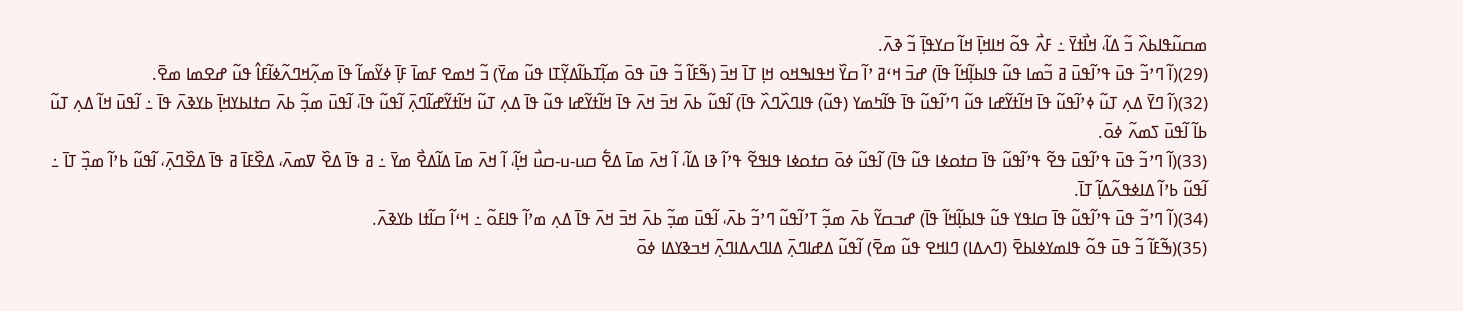ߘߛߎ߬ߟߊߕߍ߰ ߏ߬ ߡߊ߬، ߞߊ߯ߙߌ߫ ߸ ߓߍ߯ ߟߋ߬ ߞߊߞߊ߲߫ ߞߊ߬ ߛߌߟߊ߲߫ ߏ߬ ߢߍ߫.
(29)(ߊ߬ ߣߴߏ߬ ߟߎ߫ ߟߴߊ߬ߟߎ߫ ߥ ߏ߬ߘߊ ߟߎ߬ ߟߊߕߊ߲߬ߞߊ߬ ߟߊ߫) ߝߏ߫ ߞߵߥ ߴߊ߬ ߛߌ߰ ߞߟߊߒߞߋ ߞߊ߲ ߠߊ߫ ߞߏ߫ (ߒ߬ߓߊ߬ ߏ߬ ߟߎ߫ ߟߋ߫ ߘߊ߲߬ߠߕߊ߬ߡߌ߲߬ߠߊ ߟߎ߬ ߘߌ߫) ߏ߬ ߞߘߐ ߓߘߊ߫ ߓߊ߲߫ ߦߌ߬ߘߊ߬ ߟߊ߫ ߘߍ߲߬ߞߣߍ߬ߦߊ߬ߓߊ߮ ߟߎ߬ ߝߐߘߊ ߘߐ߫.
(32)(ߊ߬ ߣߌ߫ ߡߍ߲ ߠߎ߬ ߦߴߊ߬ߟߎ߬ ߟߊ߫ ߞߊ߬ߙߌ߬ߝߊ ߟߎ߬ ߣߴߊ߬ߟߎ߬ ߟߊ߫ ߟߊ߬ߤߘߌ (ߟߎ߬) ߟߊߣߍ߰ߣߍ߰ ߟߊ߫) ߊ߬ߟߎ߬ ߕߍ߫ ߞߏ߫ ߞߍ߫ ߟߊ߫ ߞߊ߬ߙߌ߬ߝߊ ߟߎ߬ ߟߊ߫ ߡߍ߲ ߠߎ߬ ߞߊ߬ߙߌ߬ߝߊ߬ߣߍ߲߫ ߊ߬ߟߎ߬ ߟߊ߫، ߊ߬ߟߎ߫ ߘߏ߲߬ ߕߍ߫ ߛߙߊߕߌߞߊ߲߫ ߕߌߢߍ߫ ߟߊ߫ ߸ ߊ߬ߟߎ߫ ߞߊ߬ ߡߍ߲ ߠߎ߬ ߕߊ߬ ߊ߬ߟߎ߫ ߖߘߍ߬ ߦߋ߫.
(33)(ߊ߬ ߣߴߏ߬ ߟߎ߫ ߟߴߊ߬ߟߎ߫ ߟߐ߬ ߟߴߊ߬ߟߎ߬ ߟߊ߫ ߛߙߋߦߊ ߟߎ߬ ߟߊ߫) ߊ߬ߟߎ߬ ߦߋ߫ ߛߙߋߦߊ ߟߊߟߐ߬ ߟߴߊ߬ ߢߊ ߡߊ߬، ߊ߬ ߞߍ߫ ߘߊ߫ ߡߐ߱ ߛߎ-ߎ-ߛߎ߯ ߞߊ߲߬، ߊ߬ ߞߍ߫ ߘߊ߫ ߡߊ߬ߡߐ߯ ߘߌ߫ ߸ ߥ ߟߊ߫ ߡߐ߰ ߜߘߍ߫، ߡߐ߰ߓߊ߫ ߥ ߟߊ߫ ߡߐ߰ߣߍ߲߫، ߊ߬ߟߎ߬ ߕߴߊ߬ ߘߏ߲߰ ߠߊ߫ ߸ ߊ߬ߟߎ߬ ߕߴߊ߬ ߡߊߦߟߍ߬ߡߊ߲߬ ߠߊ߫.
(34)(ߊ߬ ߣߴߏ߬ ߟߎ߫ ߟߴߊ߬ߟߎ߬ ߟߊ߫ ߛߊߟߌ ߟߎ߬ ߟߊߕߊ߲߬ߞߊ߬ ߟߊ߫) ߝߏߛߌ߬ ߕߍ߫ ߘߏ߲߬ ߠߴߊ߬ߟߎ߬ ߣߴߏ߬ ߕߍ߫، ߊ߬ߟߎ߫ ߘߏ߲߬ ߕߍ߫ ߞߏ߫ ߞߍ߫ ߟߊ߫ ߡߍ߲ ߘߴߊ߬ ߟߊߓߋ߬ ߸ ߞߵߊ߬ ߛߊ߬ߙߊ ߕߌߢߍ߫.
(35)(ߒ߬ߓߊ߬ ߏ߬ ߟߎ߫ ߟߋ߬ ߟߊߘߌߦߊߕߐ߫ (ߣߍߡߊ) ߣߊߞߐ ߟߎ߬ ߘߐ߫) ߊ߬ߟߎ߬ ߡߝߊߣߍ߲߫ ߡߊߣߍߡߊߣߍ߲߫ ߞߏߢߌߡߊ ߦߋ߫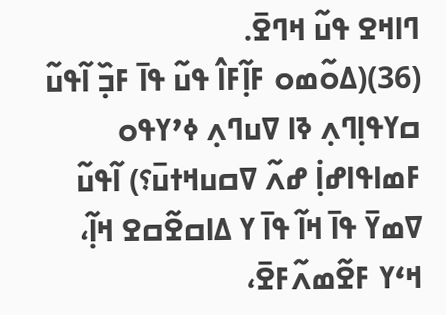ߣߊߞߐ ߟߎ߬ ߞߣߐ߫.
(36)(ߡߋ߬ߘߋ ߓߊ߲߬ߓߊ߮ ߟߎ߬ ߟߊ߫ ߓߏ߲߰ ߊ߬ߟߎ߬ ߛߌߟߊ߲ߣߍ߲ ߢߊ ߜߎߣߍ߲ ߦߴߌߟߋ ߓߘߊߟߊߝߊ߲߭ ߝߍ߬ ߜߛߎߞߙߎ߫؟) ߊ߬ߟߎ߬ ߜߘߌ߫ ߟߊ߫ ߞߊ߬ ߟߊ߫ ߌ ߡߊߛߐ߬ߛߐ ߞߊ߲߬، ߞߵߌ ߓߐ߬ߘߍ߬ߓߐ߫،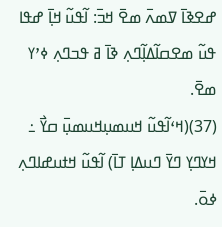ߝߐߢߊ߫ ߜߘߍ߫ ߘߐ߫ ߞߏ߫: ߊ߬ߟߎ߬ ߞߊ߲߫ ߝߟߊ ߟߎ߬ ߘߐߛߊ߬ߡߊ߲߬ߣߍ߲ ߢߊ߫ ߥ ߟߏߣߍ߲ ߦߴߌ ߘߐ߫.
(37)(ߞߵߊ߬ߟߎ߬ ߞߎߘߎ߲ߞߎߘߎ߲߫ ߛߌ߯ ߸ ߞߌߣߌ߲ ߣߌ߫ ߣߎߡߊ߲ ߠߊ߫) ߊ߬ߟߎ߬ ߞߙߎߝߊߣߍ߲ ߦߋ߫.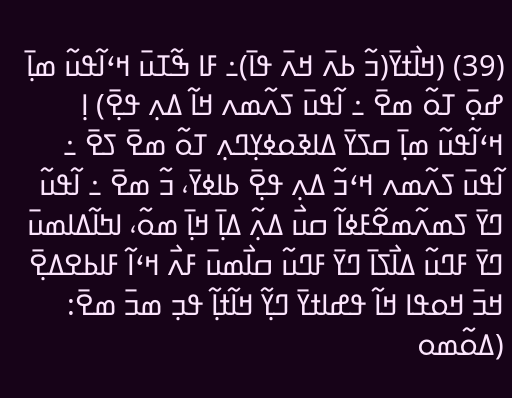(39) (ߞߊ߯ߙߌ߫(ߏ߬ ߕߍ߫ ߞߍ߫ ߟߊ߫)߸ ߓߊ ߒ߬ߠߎ߫ ߞߵߊ߬ߟߎ߬ ߘߊ߲߫ ߝߋ߲߫ ߠߋ߬ ߘߐ߫ ߸ ߊ߬ߟߎ߫ ߖߍ߬ߘߍ ߞߊ߬ ߡߍ߲ ߟߐ߲߫) ߊ߲ ߞߵߊ߬ߟߎ߬ ߘߊ߲߫ ߛߖߌ߫ ߡߊߢߋߦߌ߲ߣߍ߲ ߠߋ߬ ߘߐ߫ ߖߐ߫ ߸ ߊ߬ߟߎ߫ ߖߍ߬ߘߍ ߞߵߏ߬ ߡߍ߲ ߟߐ߲߫ ߕߊߦߌ߫، ߏ߬ ߘߐ߫ ߸ ߊ߬ߟߎ߬ ߣߌ߫ ߖߘߍ߬ߘߐ߬ߓߦߊ߬ ߛߎ߯ ߡߍ߲߬ ߡߊ߲߫ ߞߊ߲߫ ߘߋ߬، ߊߤߊ߬ߡߊߘߎ߫ ߣߌ߫ ߓߣߎ߬ ߡߊ߯ߖߊ߫ ߣߌ߫ ߓߣߎ߬ ߛߊ߯ߘߎ߫ ߓߍ߯ ߞߵߊ߬ ߓߊߕߐߡߐ߲߫ ߞߏ߫ ߞߋߟߊ ߞߊ߬ ߟߝߊߙߌ߫ ߣߌ߲߬ ߞߊ߬ߙߊ߲߬ ߟߏ߲ ߘߏ߫ ߘߐ߫: (ߡߋ߬ߘߋ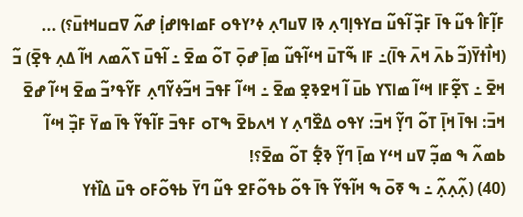ߓߊ߲߬ߓߊ߮ ߟߎ߬ ߟߊ߫ ߓߏ߲߰ ߊ߬ߟߎ߬ ߛߌߟߊ߲ߣߍ߲ ߢߊ ߜߎߣߍ߲ ߦߴߌߟߋ ߓߘߊߟߊߝߊ߲߭ ߝߍ߬ ߜߛߎߞߙߎ߫؟) ... (ߞߊ߯ߙߌ߫(ߏ߬ ߕߍ߫ ߞߍ߫ ߟߊ߫)߸ ߓߊ ߒ߬ߠߎ߫ ߞߵߊ߬ߟߎ߬ ߘߊ߲߫ ߝߋ߲߫ ߠߋ߬ ߘߐ߫ ߸ ߊ߬ߟߎ߫ ߖߍ߬ߘߍ ߞߊ߬ ߡߍ߲ ߟߐ߲߫) ߏ߬ ߞߐ߫ ߸ ߖߐ߲߬ߓߊ ߞߵߊ߬ ߘߊߖߌ ߕߎ߫ ߊ߬ ߞߐߢߐ߲ ߘߐ߫ ߸ ߞߵߊ߬ ߓߟߏ߫ ߞߏ߬ߦߌ߬ߣߍ߲ ߓߌ߬ߟߴߏ߬ ߘߐ߫ ߞߵߊ߬ ߝߐ߫ ߞߏ߫: ߊߟߊ߫ ߞߊ߲߫ ߠߋ߬ ߣߌ߲߬ ߞߏ߫: ߌߟߋ ߡߐ߰ߣߍ߲ ߌ ߞߍߕߐ߫ ߒߠߋ ߓߟߏ߫ ߓߊ߬ߟߌ߬ ߟߊ߫ ߘߌ߫ ߓߏ߲߰ ߞߵߊ߬ ߕߘߍ߬ ߒ ߘߏ߲߬ ߜߎ ߞߵߌ ߘߊ߲߫ ߣߌ߲߬ ߢߐ߲߱ ߠߋ߬ ߘߐ߫؟!
(40) (ߍ߲߬ߍ߲ߍ߲߬ ߸ ߒ ߧߋ߫ ߒ ߞߊ߬ߟߌ߬ ߟߊ߫ ߟߋ߬ ߕߟߋ߬ߓߐ ߟߎ߬ ߣߌ߫ ߕߟߋ߬ߓߋ ߟߎ߫ ߡߊ߰ߙߌ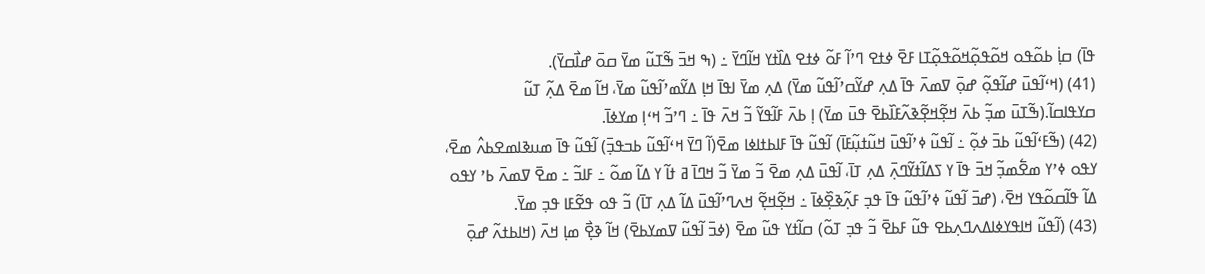ߟߊ߫) ߛߊ߲߭ ߕߋ߬ߟߋ ߞߋ߬ߟߋ߲߬ߞߋ߬ߟߋ߲߬ߠߊ ߓߐ߫ ߦߙߐ ߣߴߊ߬ ߓߋ߬ ߦߙߐ ߡߊ߰ߙߌ ߞߊ߬ߣߌ߫ ߸ (ߒ ߞߏ߫ ߒ߬ߠߎ߬ ߘߌ߫ ߛߋ߫ ߝߊ߯ߛߌ߫).
(41) (ߞߵߊ߬ߟߎ߫ ߝߊ߬ߟߋ߲߬ ߝߋ߲߫ ߜߘߍ߫ ߟߊ߫ ߡߍ߲ ߝߌ߬ߛߴߊ߬ߟߎ߬ ߘߌ߫) ߡߍ߲ ߘߌ߫ ߊߟߊ߫ ߞߊ߲ ߡߌ߬ߘߴߊ߬ߟߎ߬ ߘߌ߫، ߞߊ߬ ߘߐ߫ ߡߍ߲߬ ߠߎ߬ ߛߌߟߊߛߊ߬.(ߒ߬ߠߎ߫ ߘߏ߲߬ ߕߍ߫ ߞߐ߲߬ߞߐ߲߬ߢߍ߬ߓߊ߰ߕߐ߫ ߟߎ߫ ߘߌ߫) ߊ߲ ߕߍ߫ ߓߊ߬ߟߌ߬ ߏ߬ ߞߍ߫ ߟߊ߫ ߸ ߣߴߏ߬ ߞߵߊ߲ ߘߌߦߊ߫.
(42) (ߒ߬ߓߵߊ߬ߟߎ߬ ߕߏ߫ ߦߋ߲߬ ߸ ߊ߬ߟߎ߬ ߦߴߊ߬ߟߎ߫ ߞߎ߬ߙߎ߲߬ߓߊ߫) ߊ߬ߟߎ߬ ߟߊ߫ ߓߊߕߙߊߦߊ ߘߐ߫(ߊ߬ ߣߌ߫ ߞߵߊ߬ߟߎ߬ ߕߏߟߏ߲߫) ߊ߬ߟߎ߬ ߟߊ߫ ߘߎߢߊߘߐߕߍ߮ ߘߐ߫، ߌߟߋ ߦߴߌ ߘߐ߱ߘߏ߲߬ ߞߏ߫ ߟߊ߫ ߌ ߖߡߊ߬ߙߌ߬ߣߍ߲߫ ߡߍ߲ ߠߊ߫، ߊ߬ߟߎ߫ ߡߍ߲ ߘߐ߫ ߏ߬ ߘߌ߫ ߏ߬ ߞߣߊ߫ ߥ ߙߊ߬ ߌ ߡߊ߬ ߘߋ߬ ߸ ߓߊߏ߬ ߸ ߘߐ߫ ߜߘߍ߫ ߕߴ ߌߟߋ ߡߊ߬ ߟߊ߬ߛߋ߬ߟߌ ߞߐ߫، (ߝߏ߫ ߊ߬ߟߎ߬ ߦߴߊ߬ߟߎ߬ ߟߊ߫ ߟߏ߲ ߓߍ߲߬ߢߐ߲߰ߦߊ߫ ߸ ߞߐ߲߬ߞߐ߲߬ ߞߍߣߴߊ߬ߟߎ߫ ߡߊ߬ ߡߍ߲ ߠߊ߫) ߏ߬ ߟߋ ߟߐ߬ߓߊ ߟߏ߲ ߘߌ߫.
(43) (ߊ߬ߟߎ߬ ߞߊߟߌߦߊߡߍߣߍ߲ߕߐ ߟߎ߬ ߓߕߐ߫ ߏ߬ ߟߏ߲ ߠߋ߬) ߛߊ߬ߙߌ ߟߎ߬ ߘߐ߫ (ߦߏ߫ ߊ߬ߟߎ߬ ߜߘߌߕߐ߫) ߞߊ߬ ߢߐ߲߯ ߘߊ߲ ߞߍ߫ (ߞߊߕߙߍ߬ ߝߋ߲߫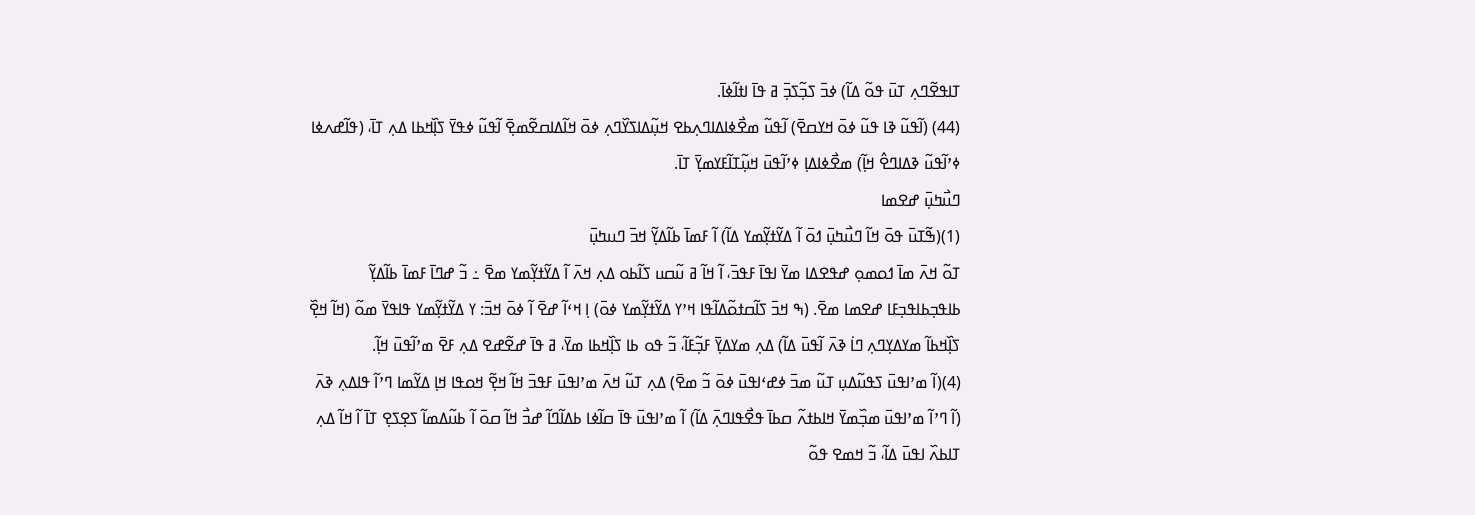ߠߊߟߐ߬ߣߍ߲ ߠߎ߫ ߟߋ߬ ߡߊ߬) ߦߏ߫ ߖߏ߲߬ߖߏ߲߫ ߥ ߟߊ߫ ߊߙߊ߬ߦߊ߫.
(44) (ߊ߬ߟߎ߬ ߢߊ ߟߎ߬ ߦߋ߫ ߞߌߛߐ߫) ߊ߬ߟߎ߬ ߘߐ߯ߦߊߡߊߣߍ߲ߕߐ ߞߎ߲߬ߡߊߖߌ߰ߣߍ߲ ߦߋ߫ ߞߊ߬ߡߊߛߐ߬ߘߐ߲߫ ߊ߬ߟߎ߬ ߦߟߌ߫ ߖߊ߲߰ߞߕߊ ߡߍ߲ ߠߊ߫، (ߟߊ߬ߝߍߦߊ ߦߴߊ߬ߟߎ߬ ߢߡߊߣߐ߮ ߞߊ߲߬) ߘߐ߯ߦߊߡߊ߲ ߦߴߊ߬ߟߎ߫ ߞߎ߲߬ߠߊ߬ߓߌߘߌ߲߫ ߠߊ߫.
ߣߎ߯ߤߎ߲߫ ߝߐߘߊ
(1)(ߒ߬ߠߎ߫ ߟߋ߫ ߞߊ߬ ߣߎ߯ߤߎ߲߫ ߗߋ߫ ߊ߬ ߡߌ߬ߙߌ߲߬ߘߌ ߡߊ߬) ߊ߬ ߓߘߊ߫ ߕߊ߬ߡߌ߲߬ ߞߏ߫ ߣߎߤߎ߲߫
ߠߋ߬ ߞߍ߫ ߘߊ߫ ߗߋߘߋ߲ ߝߟߐߡߊ ߘߌ߫ ߊߟߊ߫ ߓߟߏ߫، ߊ߬ ߞߊ߬ ߥ ߎ߬ߛߎ ߖߊ߬ߕߋ ߡߍ߲ ߞߍ߫ ߊ߬ ߡߌ߬ߙߌ߲߬ߘߌ ߘߐ߫ ߸ ߏ߬ ߝߣߊ߫ ߓߘߊ߫ ߕߊ߬ߡߌ߲߬ ߕߊߟߏ߲ߕߊߟߏ߲ߓߊ ߝߐߘߊ ߘߐ߫. (ߒ ߞߏ߫ ߖߊ߬ߛߙߋ߬ߡߊ߬ߟߊ ߞߴߌ ߡߌ߬ߙߌ߲߬ߘߌ ߦߋ߫) ߊ߲ ߞߵߊ߬ ߝߐ߫ ߊ߬ ߦߋ߫ ߞߏ߫: ߌ ߡߌ߬ߙߌ߲߬ߘߌ ߟߊߟߌ߫ ߘߋ߬ (ߞߊ߬ ߞߐ߲߰ ߖߊ߲߰ߞߕߊ߬ ߘߌߡߌ߲ߣߍ߲ ߣߊ߭ ߢߍ߫ ߊ߬ߟߎ߫ ߡߊ߬) ߡߍ߲ ߘߌߡߌ߲߫ ߓߏ߲߬ߓߊ߬، ߏ߬ ߟߋ ߕߊ ߖߊ߲߰ߞߕߊ ߘߌ߫، ߥ ߟߊ߫ ߝߐ߬ߝߐ ߡߍ߲ ߓߐ߫ ߘߴߊ߬ߟߎ߫ ߞߊ߲߬.
(4)(ߊ߬ ߘߴߊߟߎ߫ ߖߟߎ߬ߡߎ߲ ߠߎ߬ ߘߏ߫ ߦߝߵߊߟߎ߫ ߦߋ߫ ߏ߬ ߘߐ߫) ߡߍ߲ ߠߎ߬ ߞߍ߫ ߘߴߊߟߎ߫ ߓߟߏ߫ ߞߊ߬ ߞߐ߲߬ ߞߋߟߊ ߞߊ߲ ߡߌ߬ߘߊ ߣߴߊ߬ ߟߊߡߍ߲ ߢߍ߫ (ߊ߬ ߣߴߊ߬ ߘߴߊߟߎ߫ ߘߏ߲߰ߘߌ߫ ߞߊߕߙߍ߬ ߛߕߊ߫ ߟߐ߯ߟߊߣߍ߲߫ ߡߊ߬) ߊ߬ ߘߴߊߟߎ߫ ߟߊ߫ ߛߊ߬ߦߊ ߕߡߊ߬ߣߊ߬ ߝߏ߯ ߞߊ߬ ߛߋ߫ ߊ߬ ߕߎ߬ߡߘߊ߬ ߖߐ߲ߖߐ߲ ߠߊ߫ ߊ߬ ߞߊ߬ ߡߍ߲ ߠߊߕߍ߰ ߊߟߎ߫ ߡߊ߬، ߏ߬ ߞߘߐ ߟߋ߬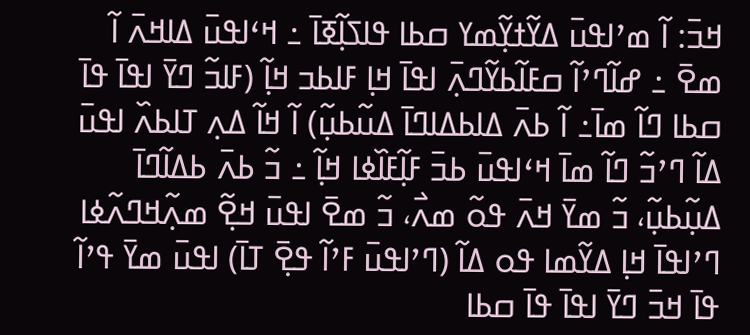ߞߏ߫: ߊ߬ ߘߴߊߟߎ߫ ߡߌ߬ߙߌ߲߬ߘߌ ߛߕߊ ߟߊߖߊ߲߬ߧߊ߫ ߸ ߞߵߊߟߎ߫ ߡߊߞߍ߫ ߊ߬ ߘߐ߫ ߸ ߝߊ߬ߣߴߊ߬ ߛߓߊ߬ߕߌ߬ߣߍ߲߫ ߊߟߊ߫ ߞߊ߲ ߓߊߕߏ ߞߊ߲߬ (ߓߊߏ߬ ߣߌ߫ ߊߟߊ߫ ߟߊ߫ ߛߕߊ ߣߊ߬ ߘߊ߫߸ ߊ߬ ߕߍ߫ ߡߊߕߡߊߣߊ߫ ߡߎ߬ߕߎ߲߬) ߊ߬ ߞߊ߬ ߡߍ߲ ߠߊߕߍ߰ ߊߟߎ߫ ߡߊ߬ ߣߴߏ߬ ߣߊ߬ ߘߊ߫ ߞߵߊߟߎ߫ ߕߏ߫ ߓߊ߲߬ߓߊ߰ߦߊ ߞߊ߲߬ ߸ ߏ߬ ߕߍ߫ ߕߡߊ߬ߣߊ߫ ߡߎ߲߬ߕߎ߲߬، ߏ߬ ߘߌ߫ ߞߍ߫ ߟߋ߬ ߘߍ߯، ߏ߬ ߘߐ߫ ߊߟߎ߫ ߞߐ߲߬ ߘߍ߲߬ߞߣߍ߬ߦߊ ߣߴߊߟߊ߫ ߞߊ߲ ߡߌ߬ߘߊ ߟߋ ߡߊ߬ (ߣߴߊߟߎ߫ ߓߴߊ߬ ߟߐ߲߫ ߠߊ߫) ߊߟߎ߫ ߘߌ߫ ߟߴߊ߬ ߟߊ߫ ߞߏ߫ ߣߌ߫ ߊߟߊ߫ ߟߊ߫ ߛߕߊ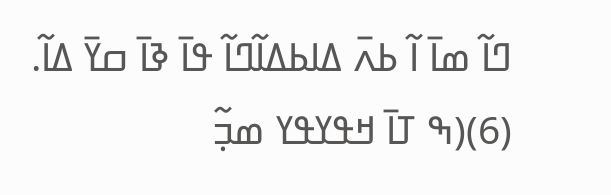ߣߊ߬ ߘߊ߫ ߊ߬ ߕߍ߫ ߡߊߕߡߊ߬ߣߊ߬ ߟߊ߫ ߢߊ߫ ߛߌ߫ ߡߊ߬.
(6)(ߒ ߠߊ߫ ߞߟߌߟߌ ߘߏ߲߬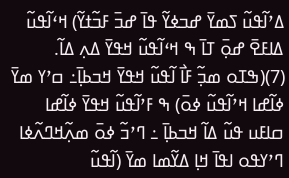ߡߴߊ߬ߟߎ߬ ߖߘߌ߫ ߝߏߦߌ߬ ߟߊ߫ ߝߏ߫ ߓߏ߬ߙߌ߬) ߞߵߊ߬ߟߎ߬ ߡߊߓߐ߫ ߝߋ߲߫ ߠߊ߫ ߒ ߞߵߊ߬ߟߎ߬ ߞߟߌ߫ ߡߍ߲ ߡߊ߬.
(7)(ߒߠߋ ߘߏ߲߬ ߓߊ߯ ߊ߬ߟߎ߬ ߞߟߌ߫ ߞߏߕߊ߲߫߸ ߛߴߌ ߘߌ߫ ߦߊ߬ߝߊ ߞߴߊ߬ߟߎ߬ ߦߋ߫) ߒ ߓߴߊ߬ߟߎ߬ ߞߟߌ߫ ߦߊ߬ߝߊ ߛߊߓߎ ߟߎ߬ ߡߊ߬ ߞߏߕߊ߲߫ ߸ ߣߴߏ߬ ߦߋ߫ ߘߍ߲߬ߞߣߍ߬ߦߊ ߣߴߌߟߋ ߊߟߊ߫ ߞߊ߲ ߡߌ߬ߘߊ ߘߌ߫ (ߊ߬ߟߎ߬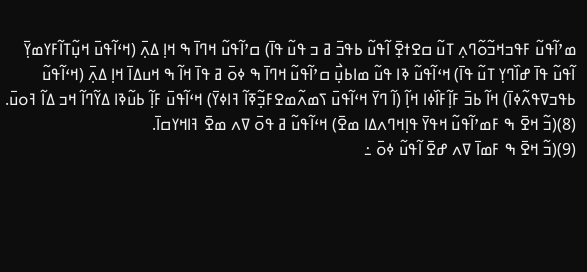ߘߴߊ߬ߟߎ߬ ߓߟߏߞߏ߬ߋ߬ߣߍ߲ ߠߎ߬ ߛߐߙߐ߲߫ ߊ߬ߟߎ߬ ߕߟߏ߫ ߥ ߏ ߟߎ߬ ߟߊ߫) ߛߴߊ߬ߟߎ߬ ߞߣߊ߫ ߒ ߞߊ߲ ߡߍ߲߫ (ߞߵߊ߬ߟߎ߫ ߞߎ߲߬ߠߊ߬ߓߌߘߌ߲߫ ߊ߬ߟߎ߬ ߟߊ߫ ߝߊ߰ߣߌ߲ ߠߎ߬ ߟߊ߫) ߞߵߊ߬ߟߎ߬ ߢߊ ߟߎ߬ ߘߊߕߎ߲߯ ߛߴߊ߬ߟߎ߬ ߞߣߊ߫ ߒ ߦߋ߫ ߥ ߟߊ߫ ߞߊ߬ ߒ ߞߎߡߊ߫ ߞߊ߲ ߡߍ߲߫ (ߞߵߊ߬ߟߎ߬ ߕߟߏߜߟߍ߬ߦߊ߫) ߞߊ߬ ߕߏ߫ ߓߊ߲߬ߓߊ߰ߦߊ ߞߊ߲߬ (ߊ߬ ߣߌ߫ ߞߵߊ߬ߟߎ߫ ߖߘߍ߬ߘߐߓߏ߲߬ߧߊ߬ ߔߊߦߌ߫) ߞߵߊ߬ߟߎ߫ ߓߊ߲߬ ߕߎ߬ߢߊ ߡߌ߬ߣߊ߬ ߞߏ ߡߊ߬ ߔߋߎ߫.
(8)(ߏ߬ ߞߐ߫ ߒ ߓߘߴߊ߬ߟߎ߬ ߞߟߌ߫ ߟߊ߲ߞߣߍߡߊ ߘߐ߫) ߞߵߊ߬ߟߎ߬ ߥ ߟߋ߫ ߜߍ ߘߐ߫ ߔߊߞߌߛߊ߫.
(9)(ߏ߬ ߞߐ߫ ߒ ߓߘߊ߫ ߜߍ ߝߐ߫ ߊ߬ߟߎ߬ ߦߋ߫ ߸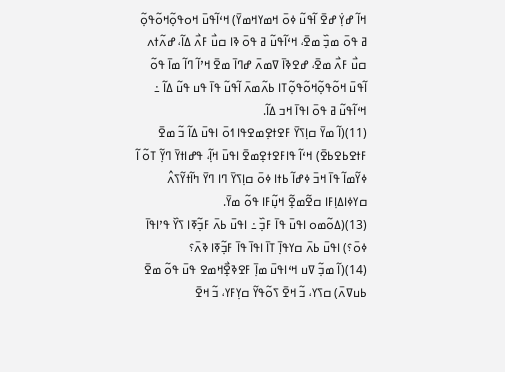ߞߊ߬ ߝߌ߲߭ ߝߐ߫ ߊ߬ߟߎ߬ ߦߋ߫ ߞߘߌߞߘߌ߫) ߞߵߊ߬ߟߎ߫ ߞߋߟߋ߲߬ߞߋ߬ߟߋ߲߬ ߥ ߟߋ߫ ߘߏ߲߰ ߘߐ߫، ߞߵߊ߬ߟߎ߬ ߥ ߟߋ߫ ߢߊ ߛߎ߯ ߓߍ߯ ߡߊ߬، ߝߍ߬ߙߍ ߛߎ߯ ߓߍ߯ ߘߐ߫، ߝߐߢߊ߫ ߜߘߍ߫ ߝߣߊ߫ ߘߐ߫ ߞߴߊ߬ ߣߊ߬ ߘߊ߫ ߟߋ߬ ߊ߬ߟߎ߫ ߞߋ߬ߟߋ߲߬ߞߋ߬ߟߋ߲߬ߠߊ ߕߍ߬ߘߍ߫ ߊ߬ߟߎ߬ ߟߊ߫ ߟߎ ߟߎ߬ ߡߊ߬ ߸ ߞߵߊ߬ߟߎ߬ ߥ ߟߋ߫ ߊߟߊ߫ ߞߏ ߡߊ߬.
(11)(ߊ߬ ߘߌ߫ ߛߊ߲ߖߌ߫ ߓߐߙߐ߲ߘߐߟߊ ߗߋ߫ ߊߟߎ߫ ߡߊ߬ ߏ߬ ߘߐ߫ ߓߙߐߕߐߕߐ߫) ߞߵߊ߬ ߟߊߓߐߙߐ߲ߘߐ߫ ߊߟߎ߫ ߞߊ߲߬، ߟߝߊߙߌ߫ ߣߌ߲߬ ߠߋ߬ ߊ߬ ߦߌ߬ߘߊ߬ ߟߊ߫ ߞߏ߫ ߦߝߊ߬ ߕߙߊ ߦߋ߫ ߛߊ߲ߖߌ߫ ߣߊ ߣߌ߫ ߤߊ߬ߙߌ߬ߖߍ߮ ߛߌߦߊߡߊ߲ߓߊ ߛߐ߬ߘߐ߲߬ ߞߎ߲߬ߓߊ ߟߋ߬ ߘߌ߫.
(13)(ߡߋ߬ߘߋ ߊߟߎ߫ ߟߊ߫ ߓߏ߲߰ ߸ ߊߟߎ߫ ߕߍ߫ ߓߏ߲߬ߧߊ ߖߌ߰ ߟߴߊߟߊ߫ ߦߋ߫؟) ߊߟߎ߫ ߕߍ߫ ߛߌߟߊ߲߫ ߠߊ߫ ߊߟߊ߫ ߟߊ߫ ߓߏ߲߬ߧߊ ߢߍ߫؟
(14)(ߊ߬ ߘߏ߲߬ ߜߎ ߞߵߊߟߎ߫ ߘߊ߲߫ ߓߐߢߐ߲߯ߞߘߐ ߟߎ߫ ߟߋ߬ ߘߐ߫ ߕߎߜߍ߫) ߛߖߌ، ߏ߬ ߞߐ߫ ߖߋ߬ߟߌ߬ ߛߌ߲ߓߌ، ߏ߬ ߞߐ߫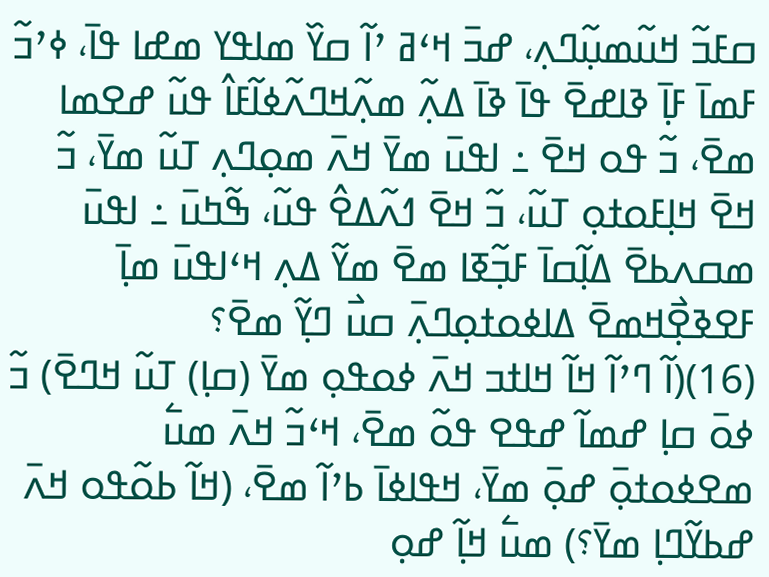ߛߓߏ߬ ߞߎ߬ߘߎ߲߬ߣߍ߲، ߝߏ߫ ߞߵߥ ߴߊ߬ ߛߌ߰ ߘߊߟߌ ߘߝߊ ߟߊ߫، ߦߴߏ߬ ߓߘߊ߫ ߓߊ߲߫ ߢߊߝߐ߫ ߟߊ߫ ߢߊ߫ ߡߍ߲߬ ߘߍ߲߬ߞߣߍ߬ߦߊ߬ߓߊ߮ ߟߎ߬ ߝߐߘߊ ߘߐ߫، ߏ߬ ߟߋ ߞߐ߫ ߸ ߊߟߎ߫ ߘߌ߫ ߞߍ߫ ߘߋ߲ߣߍ߲ ߠߎ߬ ߘߌ߫، ߏ߬ ߞߐ߫ ߞߊ߲ߓߋߙߋ߲ ߠߎ߬، ߏ߬ ߞߐ߫ ߗߍ߬ߡߐ߮ ߟߎ߬، ߒ߬ߤߎ߫ ߸ ߊߟߎ߫ ߘߛߍߕߐ߫ ߡߊ߲߬ߛߊ߫ ߓߏ߲߬ߧߊ ߘߐ߫ ߘߌ߬ ߡߍ߲ ߞߵߊߟߎ߫ ߘߊ߲߫
ߓߐߢߐ߲߯ߞߘߐ߫ ߡߊߦߋߙߋ߲ߣߍ߲߫ ߛߎ߯ ߣߌ߲߬ ߘߐ߫؟
(16)(ߊ߬ ߣߴߊ߬ ߞߊ߬ ߞߊߙߏ ߞߍ߫ ߦߋߟߋ߲ ߘߌ߫ (ߛߊ߲) ߠߎ߬ ߞߣߐ߫) ߏ߬ ߦߋ߫ ߛߊ߲ ߝߘߊ߬ ߝߟߐ ߟߋ߬ ߘߐ߫، ߞߵߏ߬ ߞߍ߫ ߘߎ߱ ߘߐߦߋߙߋ߲߫ ߝߋ߲߫ ߘߌ߫، ߞߟߊߦߊ߫ ߕߴߊ߬ ߘߐ߫، (ߞߊ߬ ߕߋ߬ߟߋ ߞߍ߫ ߝߕߌ߬ߣߊ߲ ߘߌ߫؟) ߘߎ߱ ߞߊ߲߬ ߝߋ߲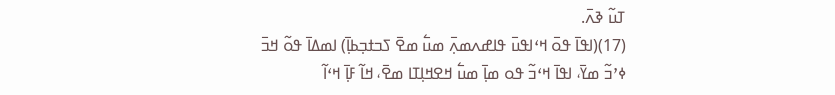ߠߎ߬ ߢߍ߫.
(17)(ߊߟߊ߫ ߟߋ߫ ߞߵߊߟߎ߫ ߟߊߝߍߘߍ߲߫ ߘߎ߱ ߘߐ߫ ߖߏߙߏ߲ߕߊ߲߫) ߊߘߡߊ߫ ߟߋ߬ ߞߏ߫ ߦߴߏ߬ ߘߌ߫، ߊߟߊ߫ ߞߵߏ߬ ߟߋ ߘߊ߲߫ ߘߎ߱ ߞߐߞߊ߲ߠߊ ߘߐ߫، ߞߊ߬ ߓߊ߲߫ ߞߵߊ߬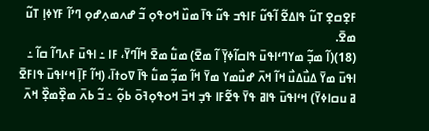ߓߐ߲ߛߐ߲ ߠߎ߬ ߟߊߡߐ߬ ߊ߬ߟߎ߬ ߓߊߟߏ ߟߎ߬ ߟߊ߫ ߘߎ߰ ߞߋߟߋ߲ ߏ߬ ߝߍߘߍ߲ߝߋ߲ ߣߴߊ߬ ߓߌߦߊ߲ ߠߎ߬ ߘߐ߫.
(18)(ߊ߬ ߘߏ߲߬ ߘߌߣߵߊߟߎ߫ ߟߊߛߊ߬ߦߌ߲߫ ߊ߬ ߘߐ߫) ߘߎ߱ ߘߐ߫ ߞߊ߬ߣߌ߫، ߓߊ ߸ ߊߟߎ߫ ߓߍߣߊ߬ ߛߊ߬ ߸ ߊߟߎ߫ ߘߌ߫ ߡߎ߯ߡߎ߯ ߞߊ߬ ߞߍ߫ ߝߎ߯ߘߌ ߘߌ߫ ߞߊ߬ ߘߏ߲߬ ߘߎ߱ ߟߊ߫ ߜߋߙߊ߫، (ߞߊ߬ ߓߊ߲߫ ߞߵߊߟߎ߫ ߟߊߓߐ߫ ߥ ߎߛߊߦߌ߫) ߞߵߊߟߎ߫ ߟߊߥ ߟߌ߫ ߟߐ߬ߓߊ ߟߏ߲ ߞߏ߫ ߞߋߟߋ߲ߔߋ߫ ߕߋ߲߬ ߸ ߏ߬ ߕߍ߫ ߘߐ߲߰ߘߐ߲߰ ߞߍ߫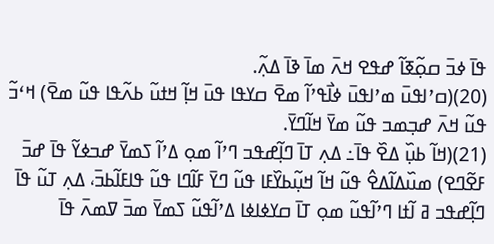ߟߊ߫ ߦߏ߫ ߛߋ߲߬ߧߊ߬ ߝߟߐ ߞߍ߫ ߘߊ߫ ߢߊ߫ ߡߍ߲߬.
(20)(ߛߴߊߟߎ߫ ߘߴߊߟߎ߫ ߦߊ߯ߟߴߊ߬ ߘߐ߫ ߛߌߟߊ ߟߎ߫ ߞߊ߲߬ ߞߙߎ߬ ߕߍ߬ߟߊ ߟߎ߬ ߘߐ߫) ߞߵߏ߬ ߟߎ߬ ߞߍ߫ ߝߏ߲ߘߏ ߟߎ߬ ߘߌ߫ ߞߊ߬ߣߌ߫.
(21)(ߞߊ߬ ߕߎ߲߰ ߡߐ߰ ߟߊ߫߸ ߡߍ߲ ߠߊ߫ ߣߊ߲߬ߝߟߏ ߣߴߊ߬ ߘߋ߲ ߡߴߊ߬ ߖߘߌ߫ ߝߏߦߌ߬ ߟߊ߫ ߝߏ߫ ߓߐ߬ߣߐ) ߘߎ߰ߡߊ߬ߡߐ߮ ߟߎ߬ ߞߊ߬ ߞߎ߲߬ߕߌ߰ߓߊ ߟߎ߬ ߣߌ߫ ߓߊ߬ߣߊ ߟߎ߬ ߟߊߓߊ߬ߕߏ߫، ߡߍ߲ ߠߎ߬ ߟߊ߫ ߣߊ߲߬ߝߟߏ ߥ ߊ߬ߙߊ ߣߴߊ߬ߟߎ߬ ߘߋ߲ ߠߊ߫ ߛߌߦߊߦߊ ߡߴߊ߬ߟߎ߬ ߖߘߌ߫ ߘߏ߫ ߜߘߍ߫ ߟߊ߫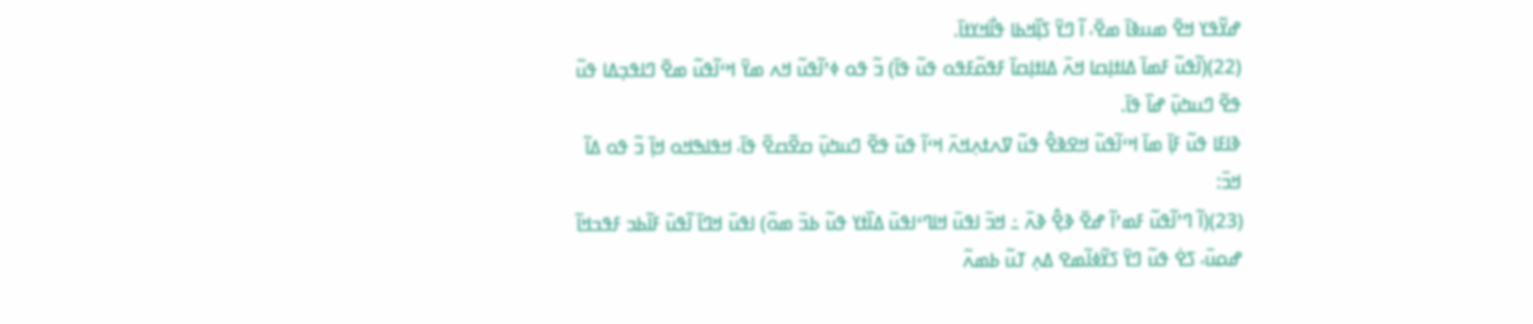ߝߌ߬ߟߌ ߞߐ߫ ߘߎߢߊ߫ ߘߐ߫، ߊ߬ ߣߌ߫ ߖߊ߲߰ߞߕߊ ߟߊ߯ߞߌߙߊ߫.
(22)(ߊ߬ߟߎ߬ ߓߘߊ߫ ߡߊߙߊ߲ߛߊ ߞߍ߫ ߡߊߙߊ߲ߛߊ߫ ߓߟߋ߬ߓߟߋ ߟߎ߬ ߟߊ߫) ߏ߬ ߟߋ ߦߴߊ߬ߟߎ߬ ߞߍ ߘߌ߫ ߞߵߊ߬ߟߎ߬ ߘߐ߫ ߣߊߟߏ߲ߡߊ ߟߎ߬ ߟߐ߬ ߣߎߤߎ߲߫ ߝߊ߰ ߟߊ߫.
ߢߊߓߊ ߟߎ߬ ߓߊ߲߫ ߘߊ߫ ߞߵߊ߬ߟߎ߬ ߞߐߢߐ߮ ߟߎ߬ ߜߍߙߍ߲ߞߍ߫ ߞߵߊ߬ ߟߎ߫ ߟߐ߬ ߣߎߤߎ߲߫ ߛߐ߬ߛߐ߬ ߟߊ߫، ߞߟߊߒߞߋ ߞߊ߲߫ ߏ߬ ߟߋ ߡߊ߬ ߞߏ߫:
(23)(ߊ߬ ߣߴߊ߬ߟߎ߬ ߓߘߴߊ߬ ߝߐ߫ ߢߐ߲߮ ߢߍ߫ ߸ ߞߏ߫ ߊߟߎ߫ ߞߊߣߵߊߟߎ߫ ߡߊ߰ߙߌ ߟߎ߬ ߕߏ߫ ߘߋ߬) ߊߟߎ߫ ߞߣߊ߫ ߊ߬ߟߎ߫ ߓߊ߬ߕߏ ߓߟߏߞߊ߬ ߝߋߎ߫، ߖߐ߭ ߟߎ߬ ߣߌ߫ ߖߌ߬ߦߊ߬ߘߐ ߡߍ߲ ߠߎ߬ ߕߘߍ߬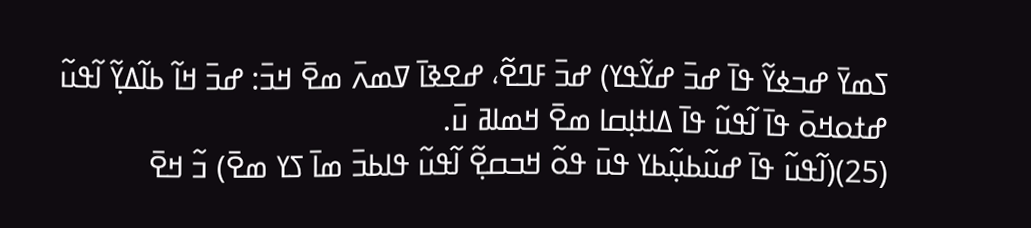ߖߘߌ߫ ߝߏߦߌ߬ ߟߊ߫ ߝߏ߫ ߝߌ߬ߟߌ) ߝߏ߫ ߓߣߐ߬، ߝߐߢߊ߫ ߜߘߍ߫ ߘߐ߫ ߞߏ߫: ߝߏ߫ ߞߊ߬ ߕߊ߬ߡߌ߲߬ ߊ߬ߟߎ߬ ߝߙߋߞߋ߫ ߟߊ߫ ߊ߬ߟߎ߬ ߟߊ߫ ߡߊߙߊ߲ߛߊ ߘߐ߫ ߞߘߊߥ ߎ߫.
(25)(ߊ߬ߟߎ߬ ߟߊ߫ ߝߎ߬ߕߎ߲߬ߕߌ ߟߎ߫ ߟߋ߬ ߞߏߛߐ߲߬ ߊ߬ߟߎ߬ ߟߊߕߏ߫ ߘߊ߫ ߖߌ ߘߐ߫) ߏ߬ ߞߐ߫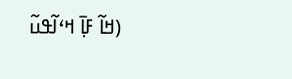(ߞߊ߬ ߓߊ߲߫ ߞߵߊ߬ߟߎ߬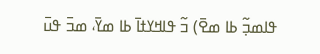ߟߊߘߏ߲߬ ߕߊ ߘߐ߫) ߏ߬ ߟߊߞߌߙߊ߫ ߕߊ ߘߌ߫، ߘߏ߫ ߟߎ߫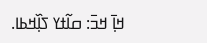ߞߊ߲߫ ߞߏ߫: ߛߊ߬ߙߌ ߖߊ߲߰ߞߕߊ.